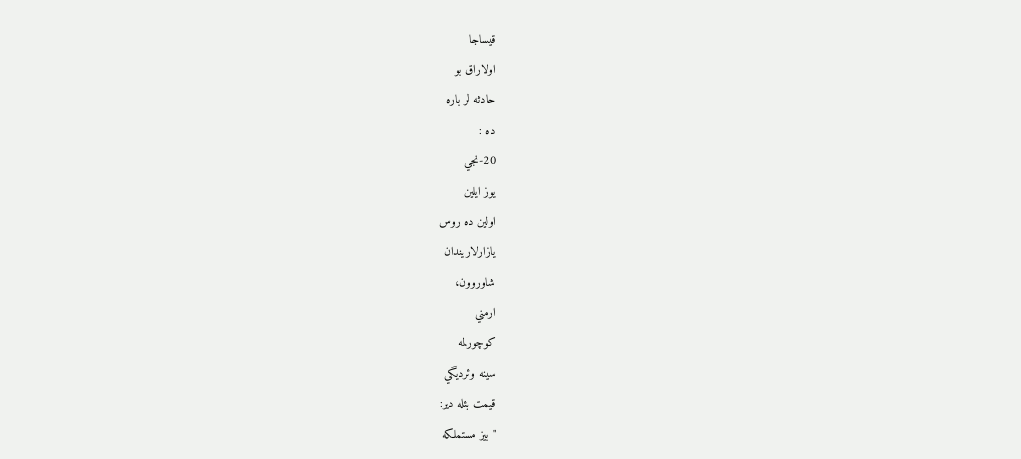قيساجا
اولاراق بو
حادثه لر باره
ده :
20-نجي
يوز ايلين
اولين ده روس
يازارلاريندان
شاوروون،
ارمني
كوچورلمه
سينه وئرديگي
قيمت بئله دير:
"بيز مستملكه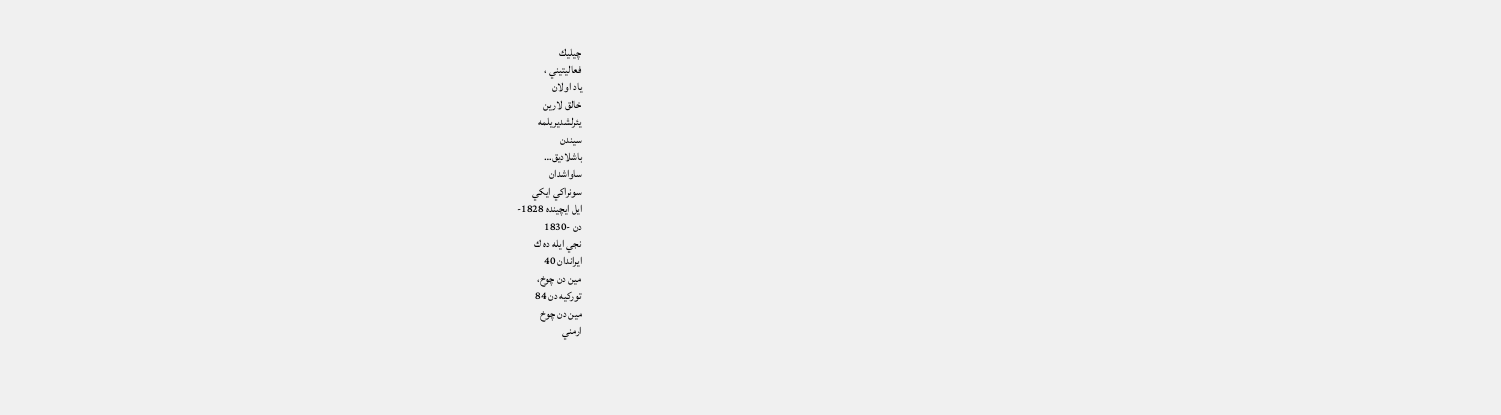چيليك
فعاليتيني ،
ياد اولان
خالق لارين
يئرلشديريلمه
سيندن
باشلاديق…
ساواشدان
سونراكي ايكي
ايل ايچينده 1828-
دن -1830
نجي ايله ده ك
ايراندان 40
مين دن چوخ،
توركيه دن 84
مين دن چوخ
ارمني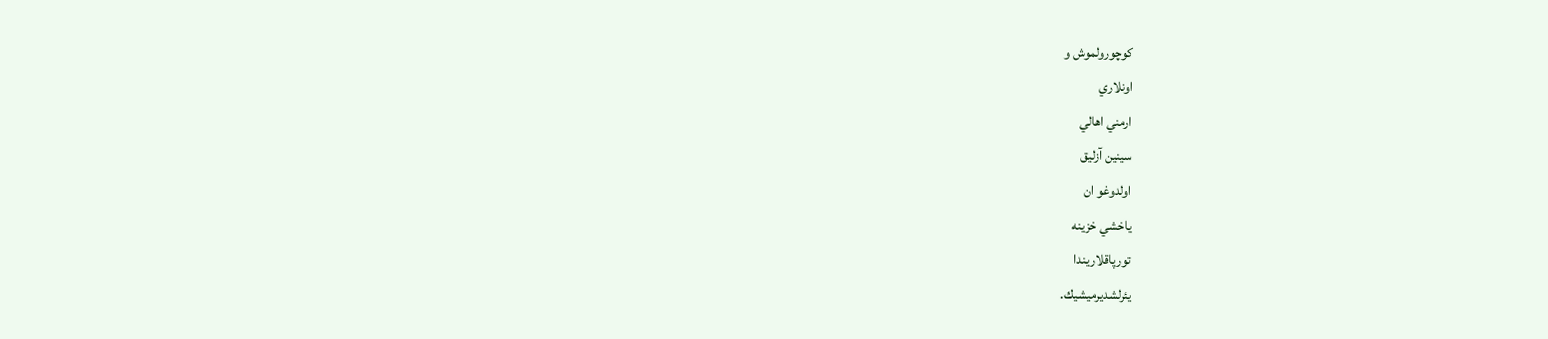كوچورولموش و
اونلاري
ارمني اهالي
سينين آزليق
اولدوغو ان
ياخشي خزينه
تورپاقلاريندا
يئرلشديرميشيك.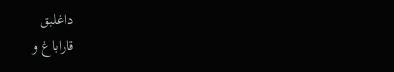داغلبق
قاراباغ و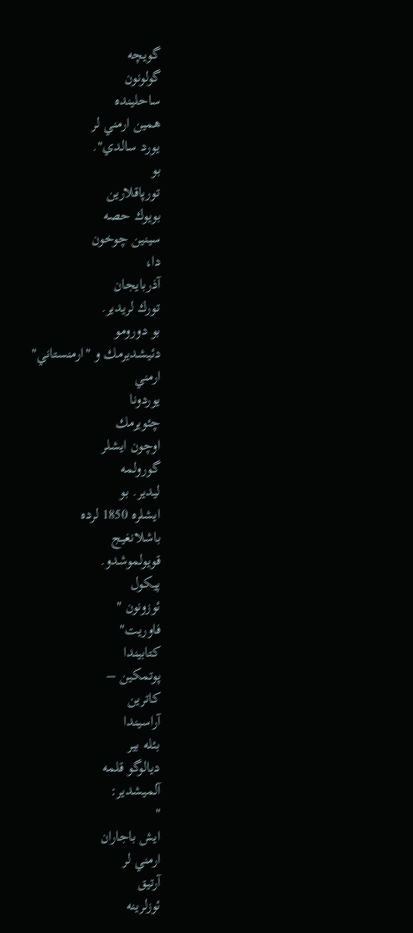گويچه
گولونون
ساحلينده
همين ارمني لر
يورد سالدي".
بو
تورپاقلارين
بويوك حصه
سينين چوخون
دا،
آذربايجان
تورك لريدير.
بو دورومو
دئيشديرمك و "ارمنستاني"
ارمني
يوردونا
چئويرمك
اوچون ايشلر
گورولمه
ليدير. بو
ايشلره 1850 لرده
باشلانغيج
قويولموشدو.
پيكول
ئوزونون "
فاوريت"
كتابيندا
پوتمكين –
كاترين
آراسيندا
بئله بير
ديالوگو قلمه
آلميشدير:
"
ايش باجاران
ارمني لر
آرتيق
ئوزلرينه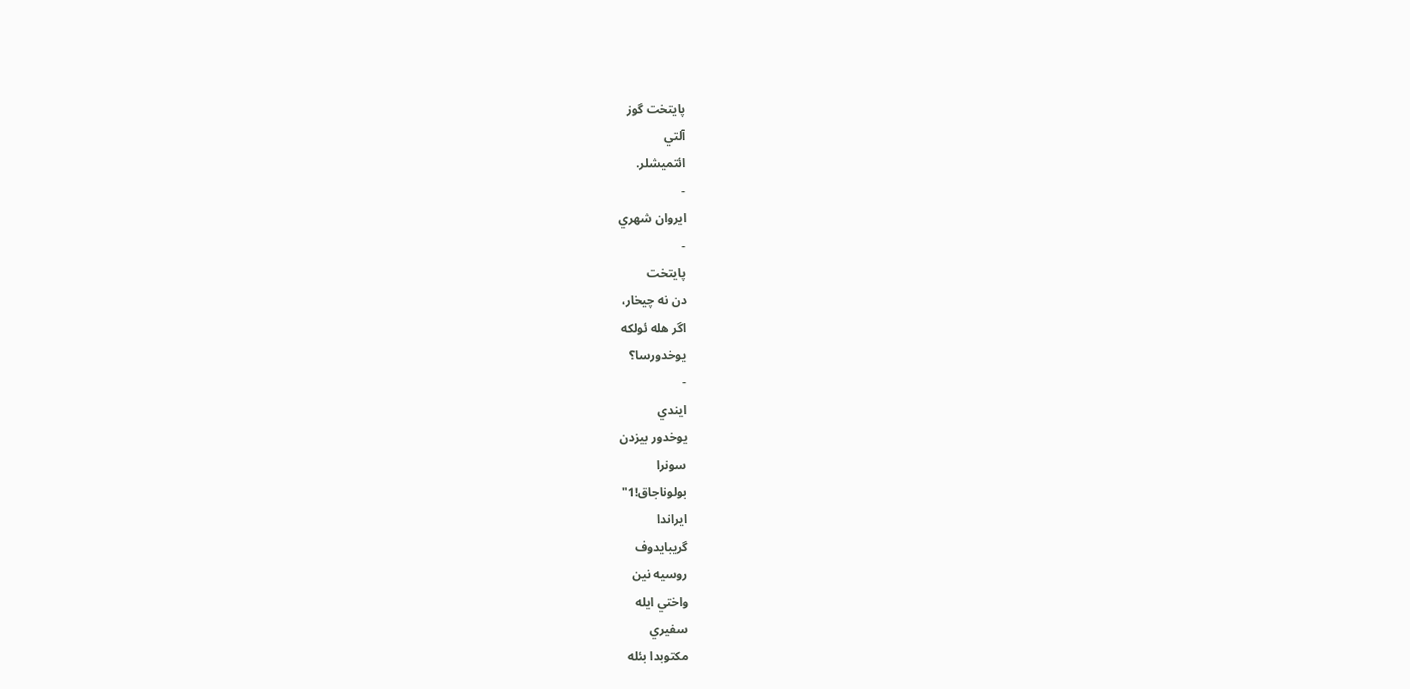پايتخت گوز
آلتي
ائتميشلر.
-
ايروان شهري
-
پايتخت
دن نه چيخار،
اگر هله ئولكه
يوخدورسا؟
-
ايندي
يوخدور بيزدن
سونرا
بولوناجاق!1"
ايراندا
گريبايدوف
روسيه نين
واختي ايله
سفيري
مكتوبدا بئله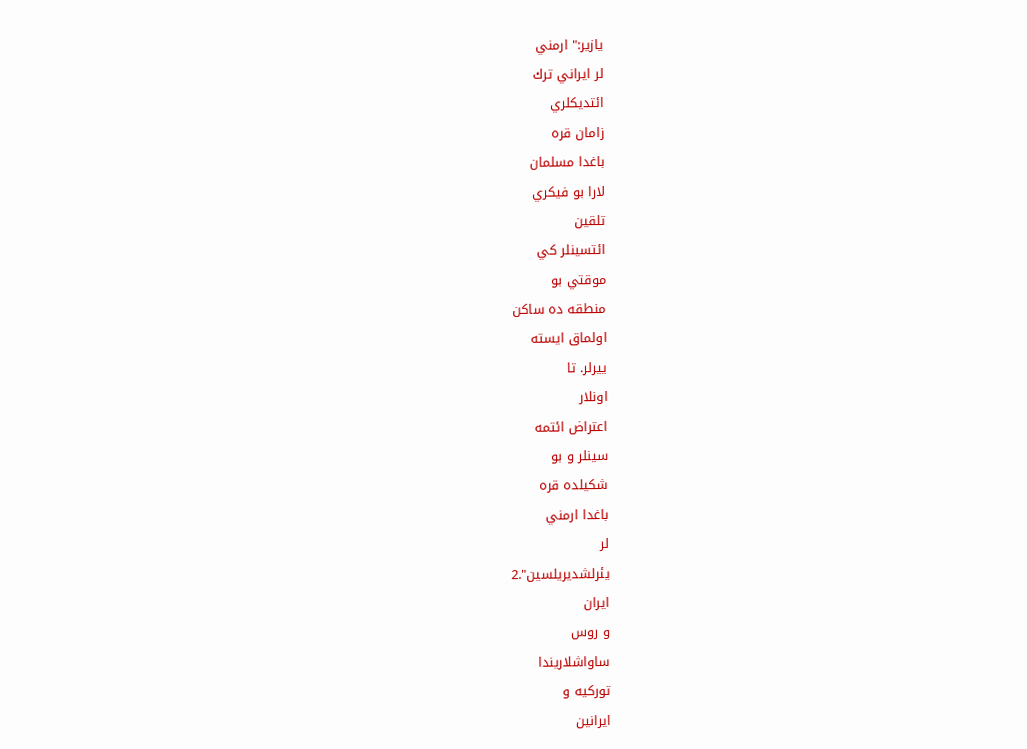يازير:" ارمني
لر ايراني ترك
ائتديكلري
زامان قره
باغدا مسلمان
لارا بو فيكري
تلقين
ائتسينلر كي
موقتي بو
منطقه ده ساكن
اولماق ايسته
ييرلر. تا
اونلار
اعتراض ائتمه
سينلر و بو
شكيلده قره
باغدا ارمني
لر
يئرلشديريلسين".2
ايران
و روس
ساواشلاريندا
توركيه و
ايرانين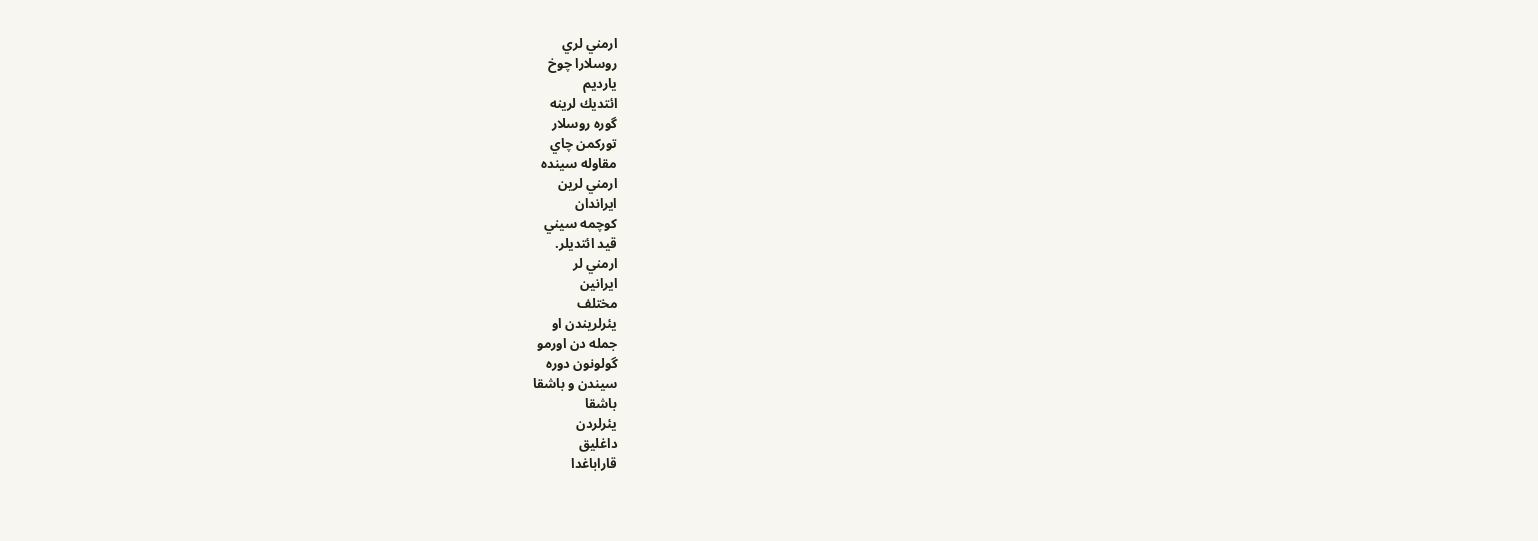ارمني لري
روسلارا چوخ
يارديم
ائتديك لرينه
گوره روسلار
توركمن چاي
مقاوله سينده
ارمني لرين
ايراندان
كوچمه سيني
قيد ائتديلر.
ارمني لر
ايرانين
مختلف
يئرلريندن او
جمله دن اورمو
گولونون دوره
سيندن و باشقا
باشقا
يئرلردن
داغليق
قاراباغدا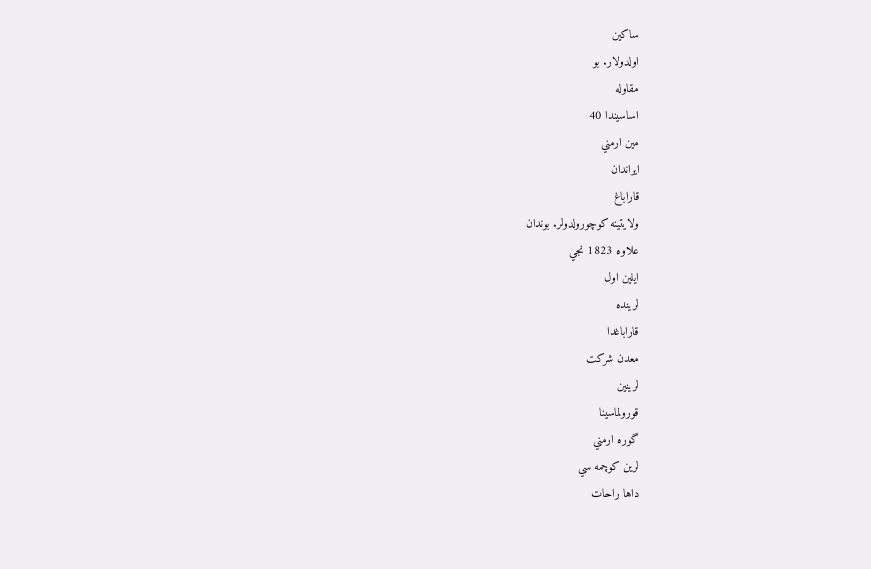ساكين
اولدولار. بو
مقاوله
اساسيندا 40
مين ارمني
ايراندان
قاراباغ
ولايتينه كوچورولدولر. بوندان
علاوه 1823 نجي
ايلين اول
لرينده
قاراباغدا
معدن شركت
لرينين
قورولماسينا
گوره ارمني
لرين كوچمه سي
داها راحات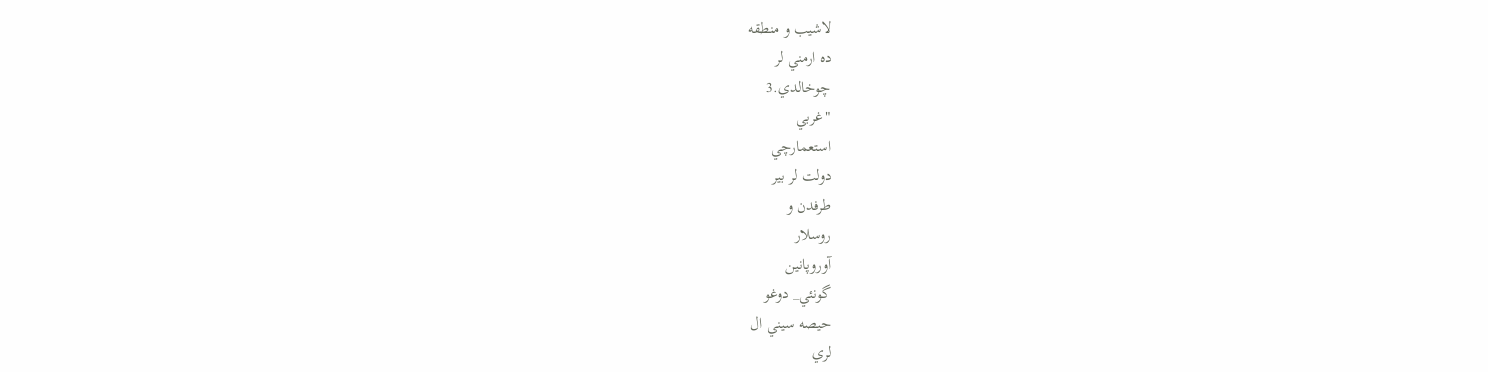لاشيب و منطقه
ده ارمني لر
چوخالدي.3
"غربي
استعمارچي
دولت لر بير
طرفدن و
روسلار
آوروپانين
گونئي_ دوغو
حيصه سيني ال
لري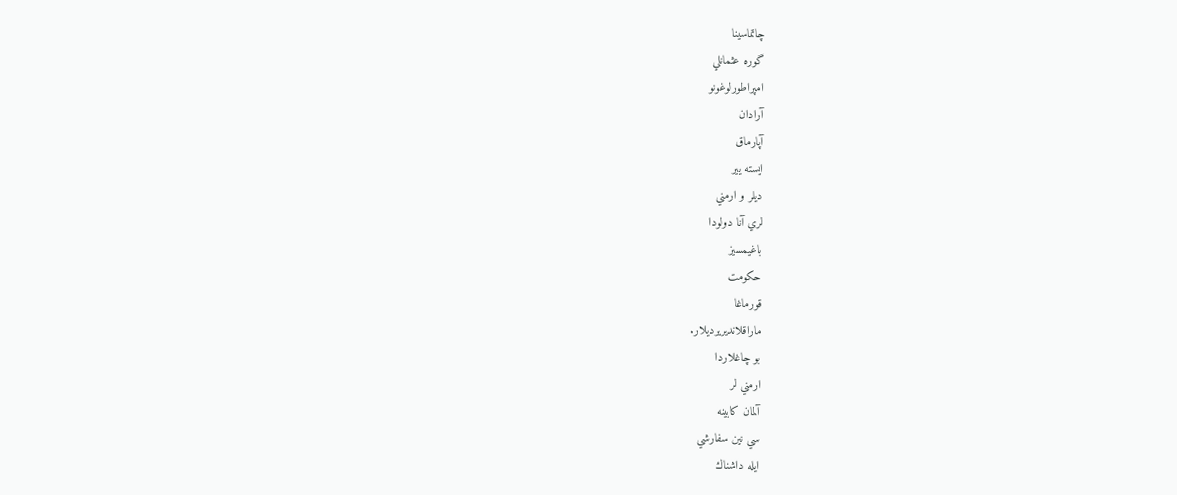چاتماسينا
گوره عثمانلي
امپراطورلوغونو
آرادان
آپارماق
ايسته يير
ديلر و ارمني
لري آنا دولودا
باغيمسيز
حكومت
قورماغا
ماراقلانديريرديلار.
بو چاغلاردا
ارمني لر
آلمان كابينه
سي نين سفارشي
ايله داشناك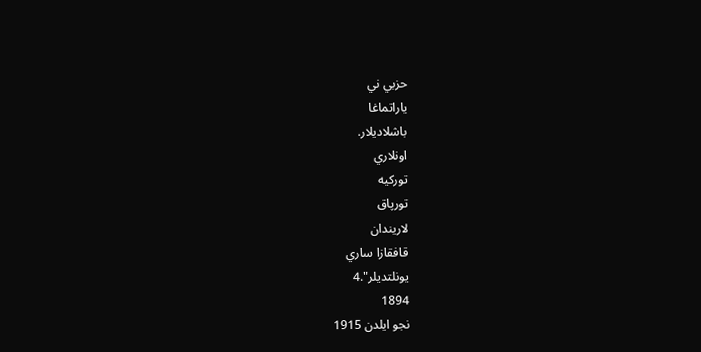حزبي ني
ياراتماغا
باشلاديلار.
اونلاري
توركيه
تورپاق
لاريندان
قافقازا ساري
يونلتديلر".4
1894
نجو ايلدن 1915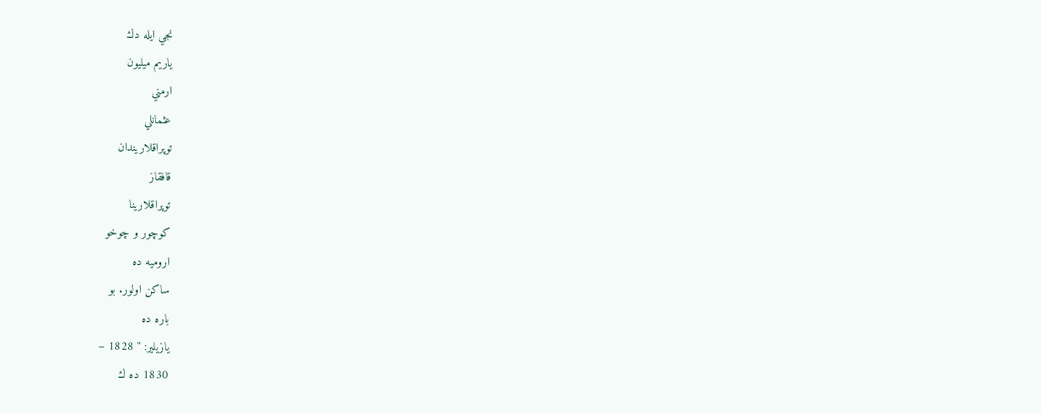نجي ايله دك
ياريم ميليون
ارمني
عثمانلي
توپراقلاريندان
قافقاز
توپراقلارينا
كوچور و چوخو
اروميه ده
ساكن اولور. بو
باره ده
يازيلير: " 1828 –
1830 ده ك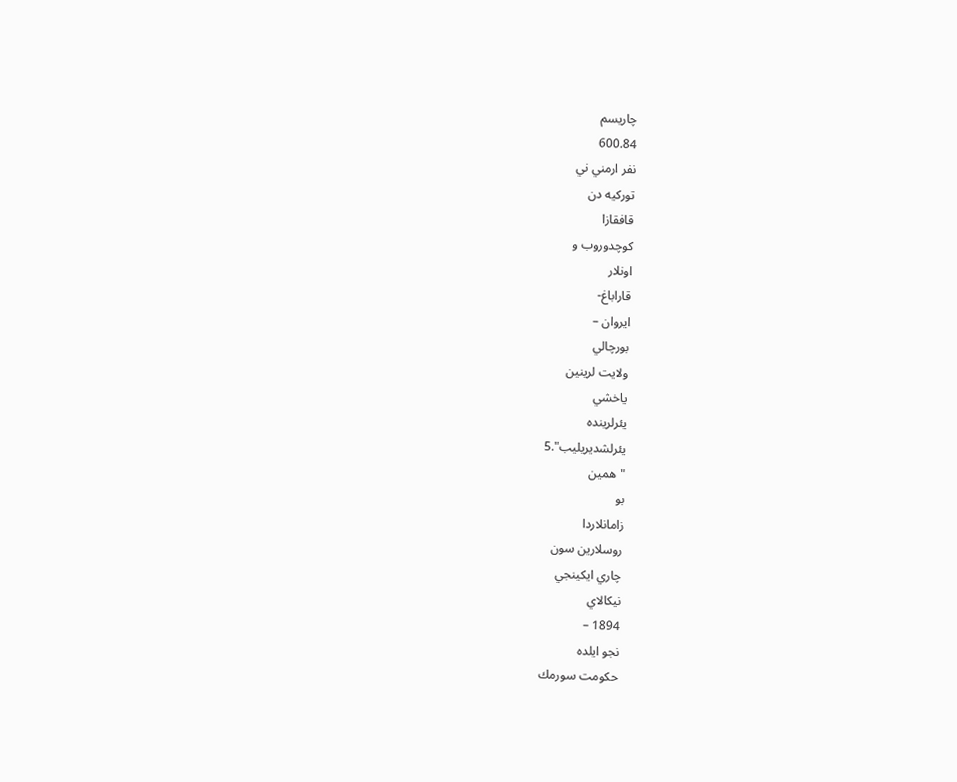چاريسم
600.84
نفر ارمني ني
توركيه دن
قافقازا
كوچدوروب و
اونلار
قاراباغ-
ايروان –
بورچالي
ولايت لرينين
ياخشي
يئرلرينده
يئرلشديريليب".5
"همين
بو
زامانلاردا
روسلارين سون
چاري ايكينجي
نيكالاي
1894 –
نجو ايلده
حكومت سورمك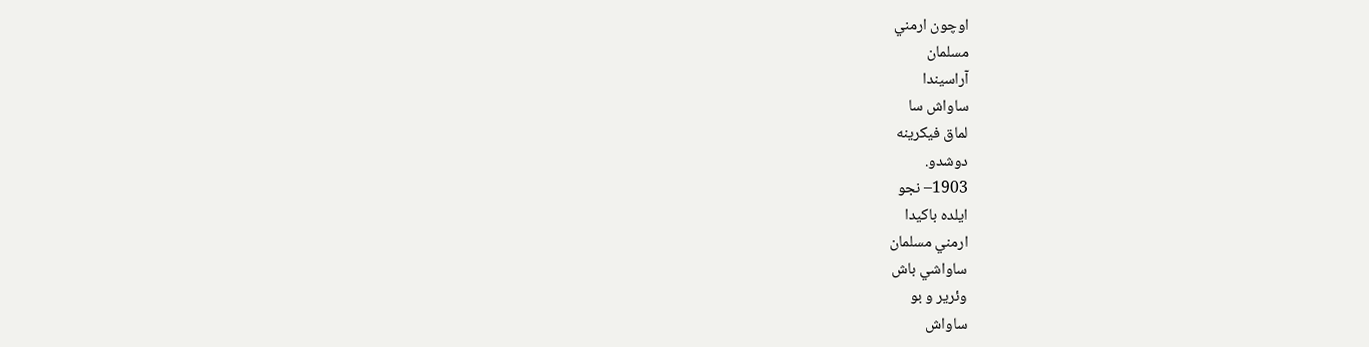اوچون ارمني
مسلمان
آراسيندا
ساواش سا
لماق فيكرينه
دوشدو.
1903– نجو
ايلده باكيدا
ارمني مسلمان
ساواشي باش
وئرير و بو
ساواش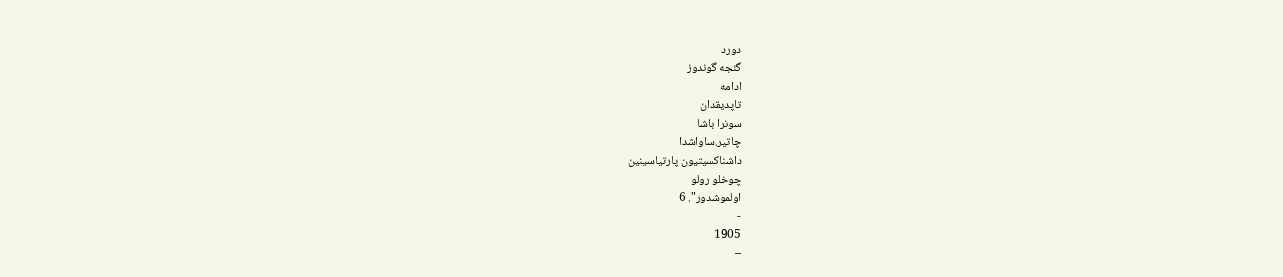دورد
گئجه گوندوز
ادامه
تاپديقدان
سونرا باشا
چاتير.ساواشدا
داشناكسيتيون پارتياسينين
چوخلو رولو
اولموشدور". 6
-
1905
–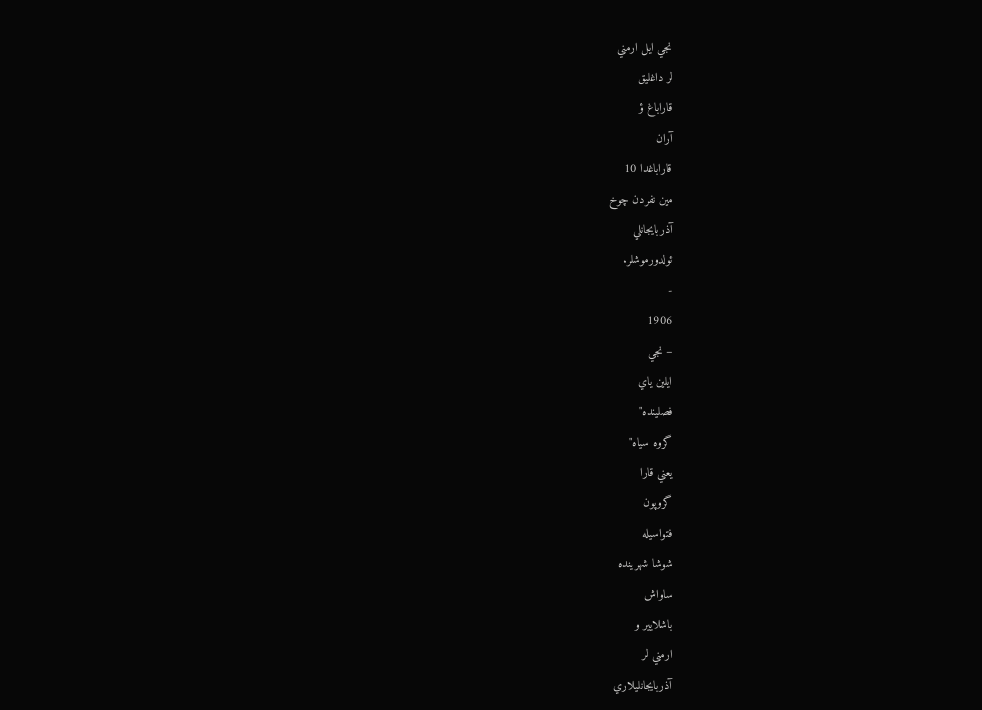نجي ايل ارمني
لر داغليق
قاراباغ ؤ
آران
قاراباغدا 10
مين نفردن چوخ
آذربايجانلي
ئولدورموشلر.
-
1906
– نجي
ايلين ياي
فصلينده"
گروه سياه"
يعني قارا
گروپون
فتواسيله
شوشا شهرينده
ساواش
باشلايير و
ارمني لر
آذربايجانليلاري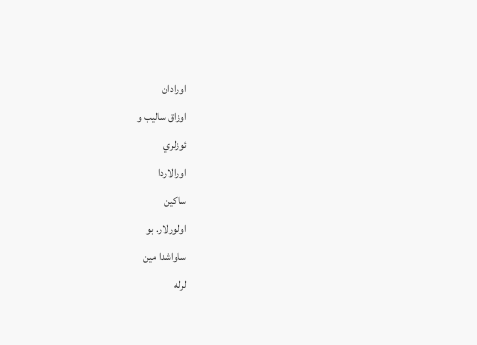اورادان
اوزاق ساليب و
ئوزلري
اورالاردا
ساكين
اولورلار. بو
ساواشدا مين
لرله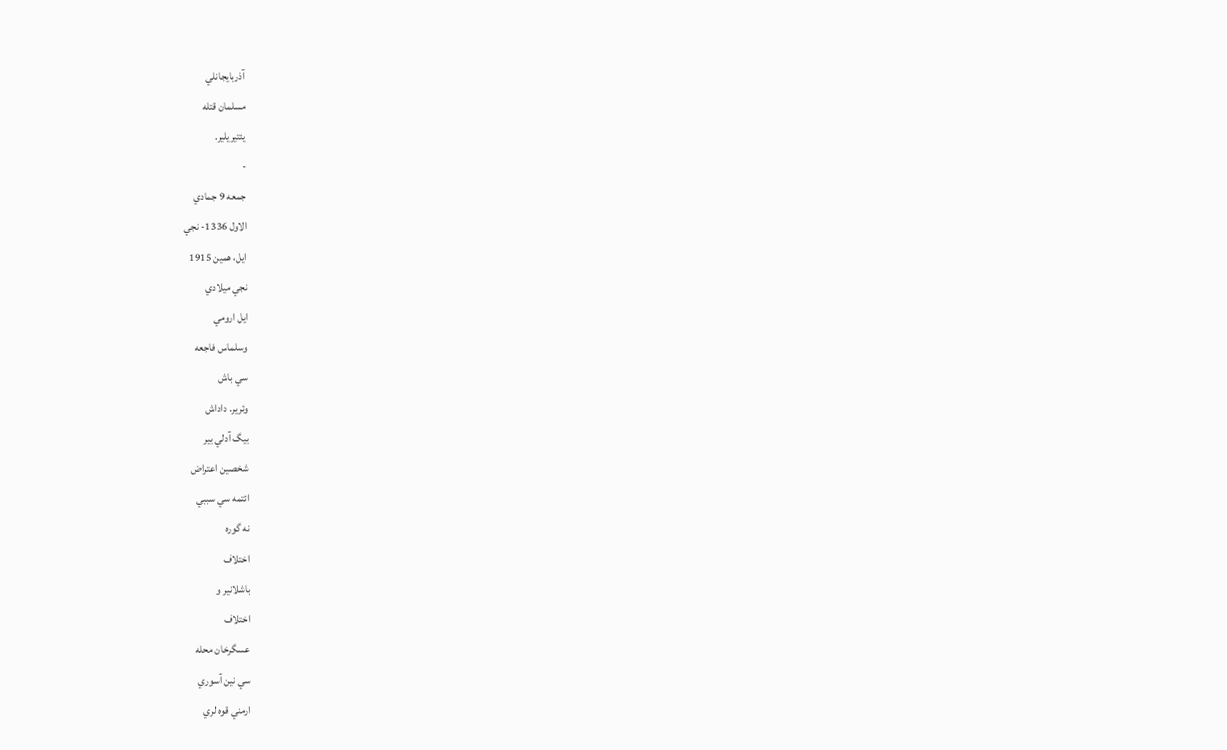آذربايجانلي
مسلمان قتله
يئتيريلير.
-
جمعه 9 جمادي
الاول 1336- نجي
ايل، همين 1915
نجي ميلادي
ايل ارومي
وسلماس فاجعه
سي باش
وئرير. داداش
بيگ آدلي بير
شخصين اعتراض
ائتمه سي سببي
نه گوره
اختلاف
باشلانير و
اختلاف
عسگرخان محله
سي نين آسوري
ارمني قوه لري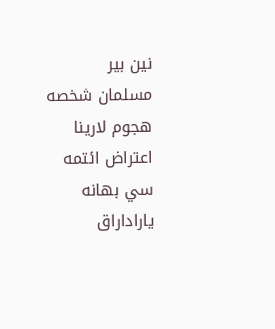نين بير
مسلمان شخصه
هجوم لارينا
اعتراض ائتمه
سي بهانه
ياراداراق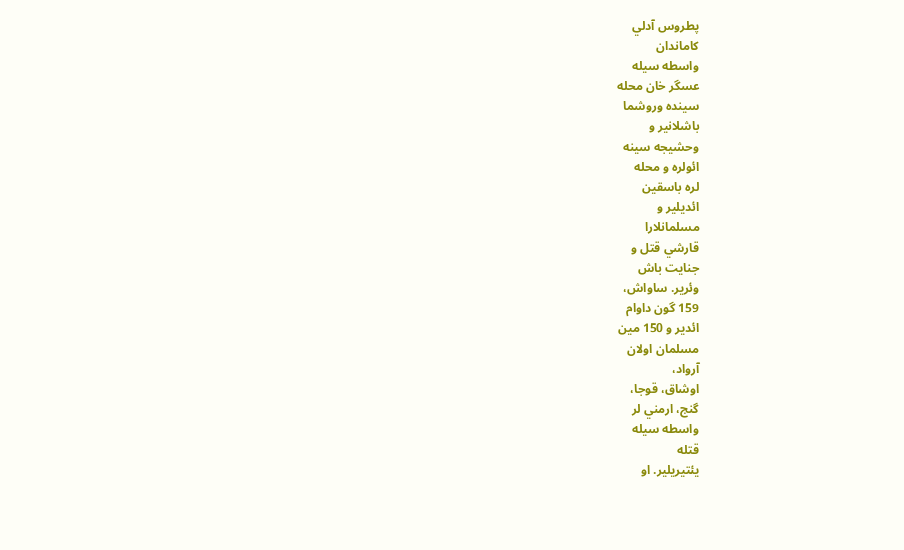پطروس آدلي
كاماندان
واسطه سيله
عسگر خان محله
سينده وروشما
باشلانير و
وحشيجه سينه
ائولره و محله
لره باسقين
ائديلير و
مسلمانلارا
قارشي قتل و
جنايت باش
وئرير. ساواش،
159 گون داوام
ائدير و 150 مين
مسلمان اولان
آرواد،
اوشاق، قوجا،
گنج، ارمني لر
واسطه سيله
قتله
يئتيريلير. او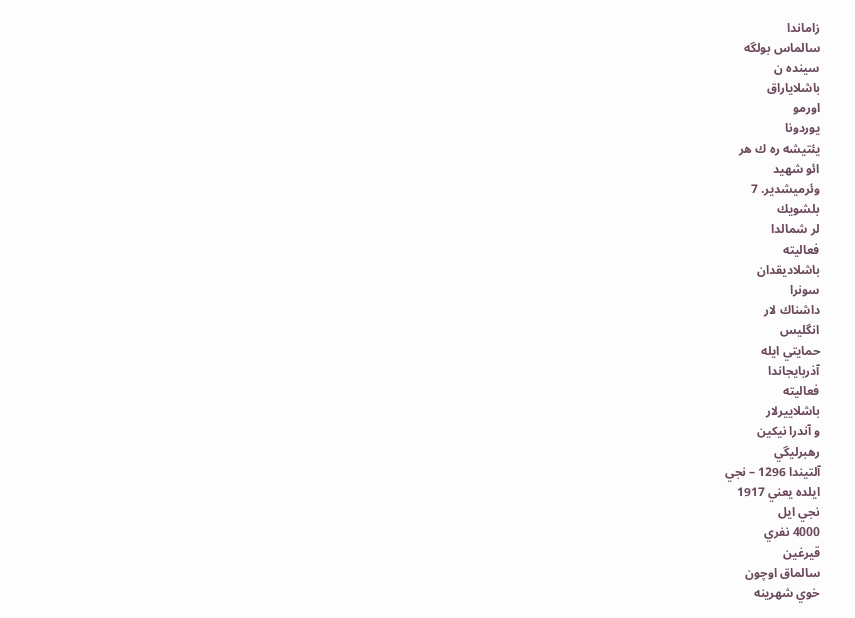زاماندا
سالماس بولگه
سينده ن
باشلاياراق
اورمو
يوردونا
يئتيشه ره ك هر
ائو شهيد
وئرميشدير. 7
بلشويك
لر شمالدا
فعاليته
باشلاديقدان
سونرا
داشناك لار
انگليس
حمايتي ايله
آذربايجاندا
فعاليته
باشلاييرلار
و آندرا نيكين
رهبرليگي
آلتيندا 1296 – نجي
ايلده يعني 1917
نجي ايل
4000 نفري
قيرغين
سالماق اوچون
خوي شهرينه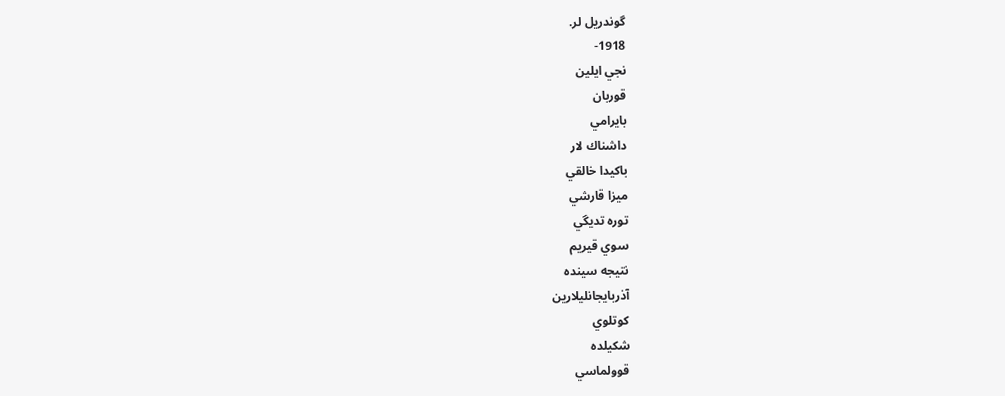گوندريل لر.
1918-
نجي ايلين
قوربان
بايرامي
داشناك لار
باكيدا خالقي
ميزا قارشي
توره تديگي
سوي قيريم
نتيجه سينده
آذربايجانليلارين
كوتلوي
شكيلده
قوولماسي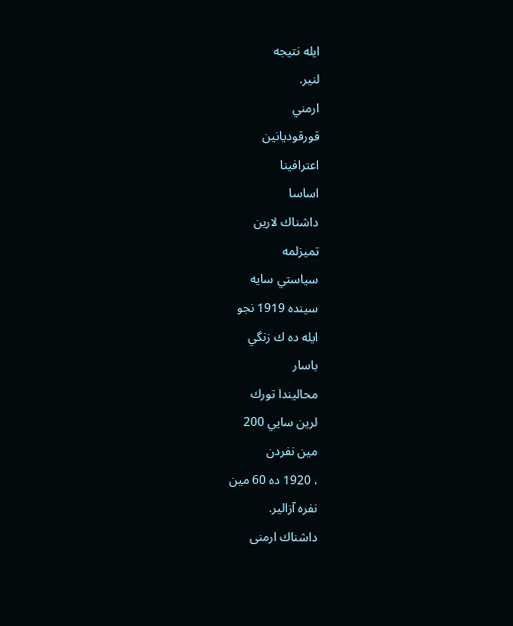ايله نتيجه
لنير.
ارمني
قورقوديانين
اعترافينا
اساسا
داشناك لارين
تميزلمه
سياستي سايه
سينده 1919 نجو
ايله ده ك زنگي
باسار
محاليندا تورك
لرين سايي 200
مين نفردن
، 1920 ده 60 مين
نفره آزالير.
داشناك ارمنی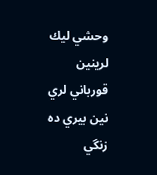وحشي ليك
لرينين
قورباني لري
نين بيري ده
زنگي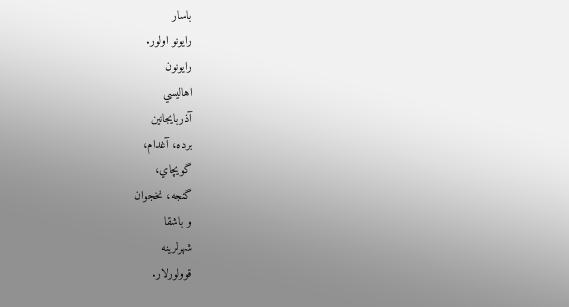باسار
رايونو اولور.
رايونون
اهاليسي
آذربايجانين
برده، آغدام،
گويچاي،
گنجه، نخجوان
و باشقا
شهرلرينه
قوولورلار.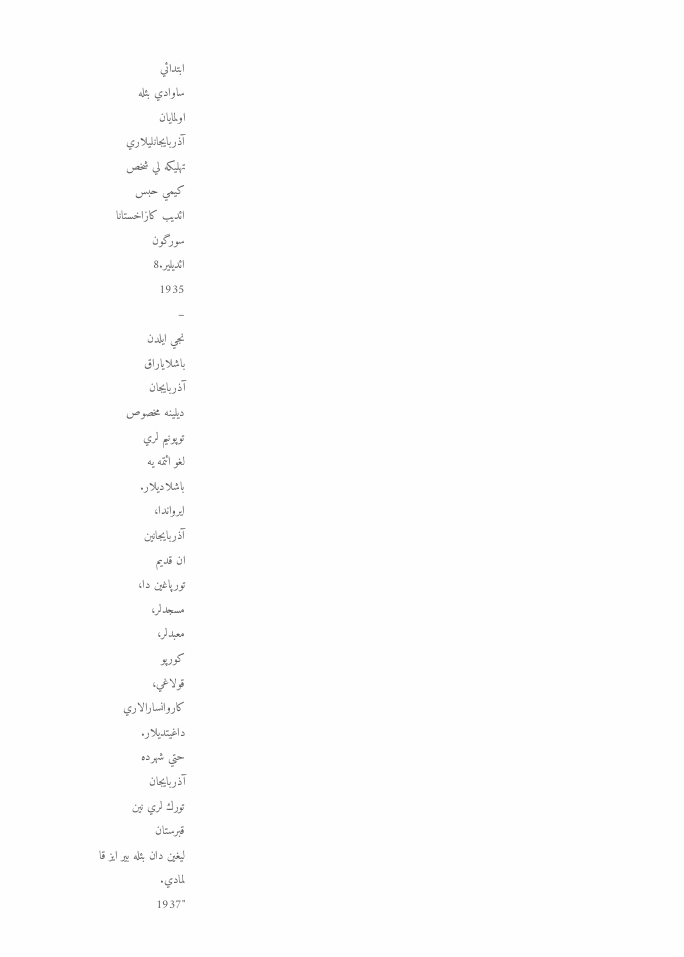ابتدائي
ساوادي بئله
اولمايان
آذربايجانليلاري
تهليكه لي شخص
كيمي حبس
ائديب كازاخستانا
سورگون
ائديلير.8
1935
–
نجي ايلدن
باشلاياراق
آذربايجان
ديلينه مخصوص
توپونيم لري
لغو ائتمه يه
باشلاديلار.
ايرواندا،
آذربايجانين
ان قديم
تورپاغين دا،
مسجدلر،
معبدلر،
كورپو
قولاغي،
كاروانسارالاري
داغيتديلار.
حتي شهرده
آذربايجان
تورك لري نين
قبرستان
ليغين دان بئله بير ايز قا
لمادي.
"1937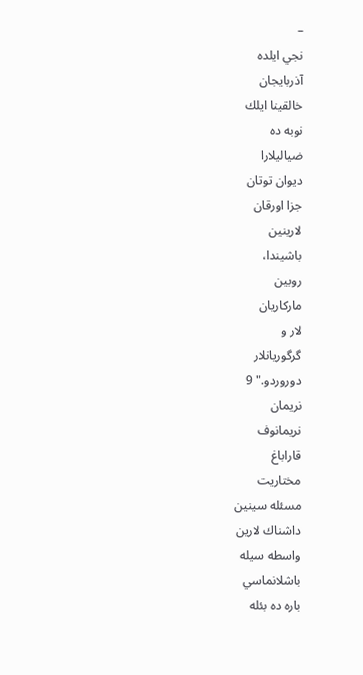–
نجي ايلده
آذربايجان
خالقينا ايلك
نوبه ده
ضياليلارا
ديوان توتان
جزا اورقان
لارينين
باشيندا،
روبين
ماركاريان
لار و
گرگوريانلار
دوروردو." 9
نريمان
نريمانوف
قاراباغ
مختاريت
مسئله سينين
داشناك لارين
واسطه سيله
باشلانماسي
باره ده بئله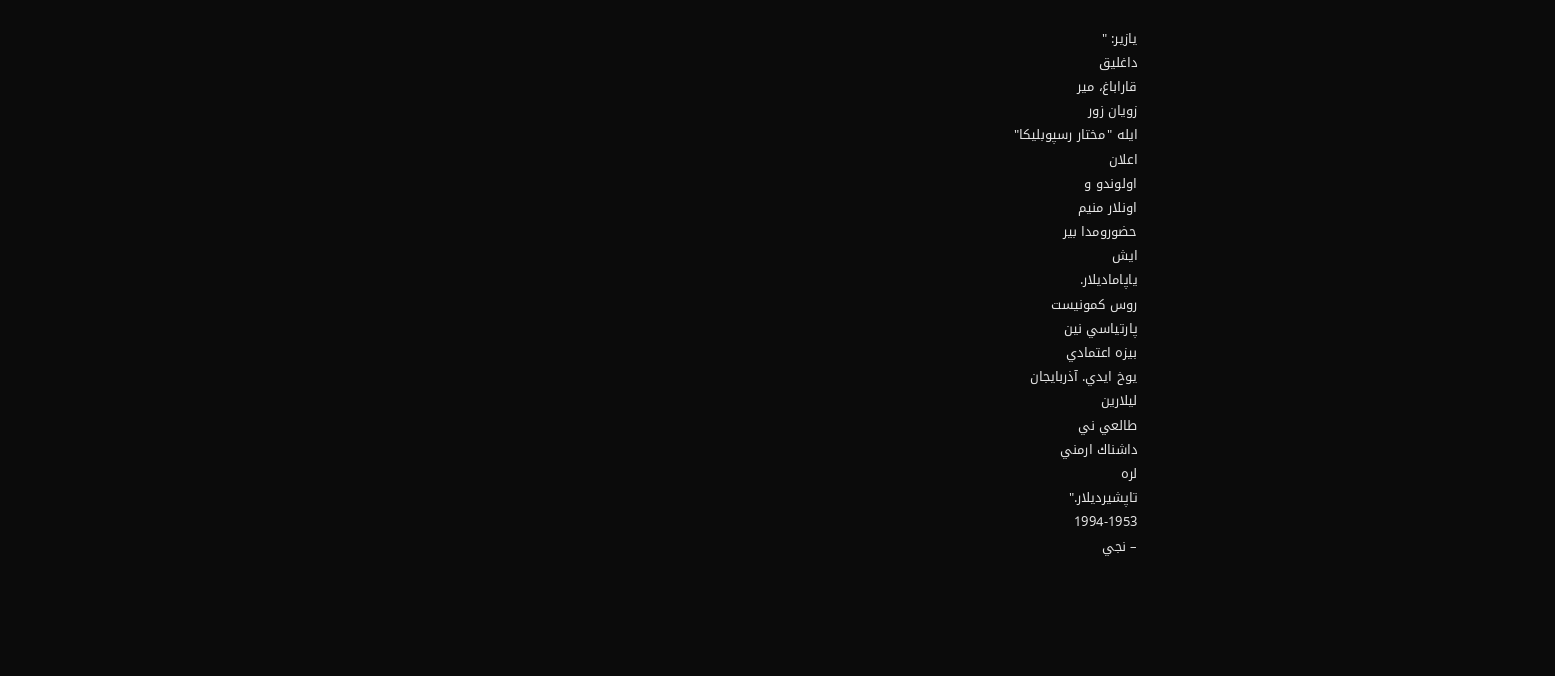يازير: "
داغليق
قاراباغ، مير
زويان زور
ايله "مختار رسپوبليکا"
اعلان
اولوندو و
اونلار منيم
حضورومدا بير
ايش
ياپاماديلار.
روس كمونيست
پارتياسي نين
بيزه اعتمادي
يوخ ايدي. آذربايجان
ليلارين
طالعي ني
داشناك ارمني
لره
تاپشيرديلار."
1994-1953
– نجي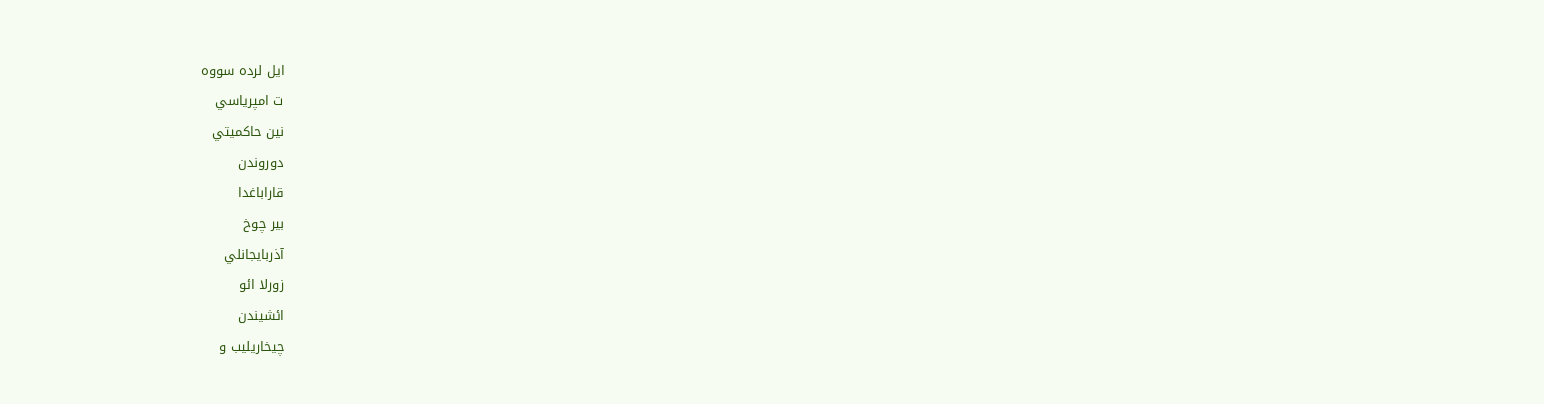ايل لرده سووه
ت امپرياسي
نين حاكميتي
دوروندن
قاراباغدا
بير چوخ
آذربايجانلي
زورلا ائو
ائشيندن
چيخاريليب و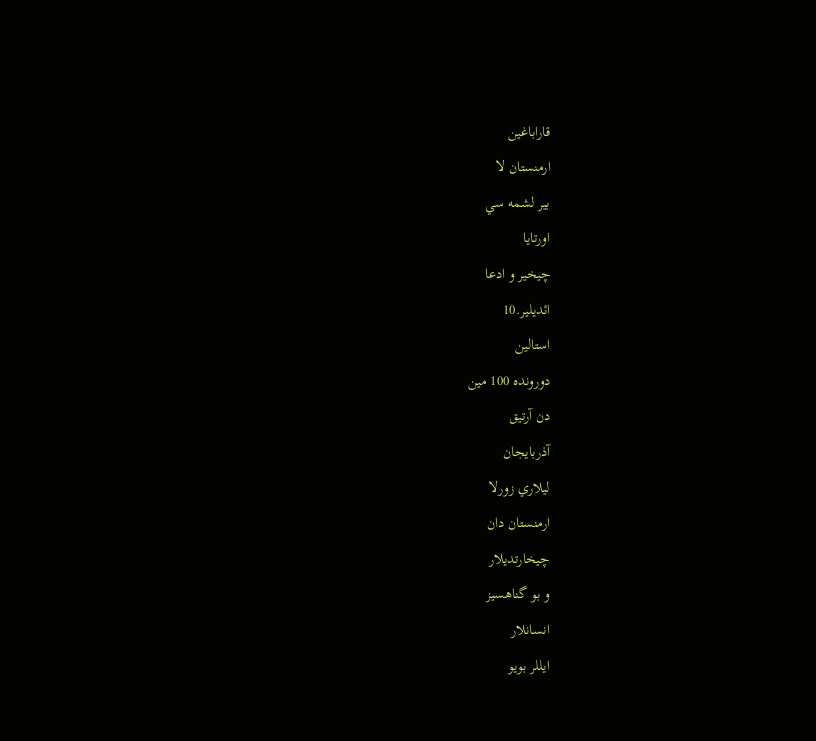قاراباغين
ارمنستان لا
بير لشمه سي
اورتايا
چيخير و ادعا
ائديلير.10
استالين
دورونده 100 مين
دن آرتيق
آذربايجان
ليلاري زورلا
ارمنستان دان
چيخارتديلار
و بو گناهسيز
انسانلار
ايللر بويو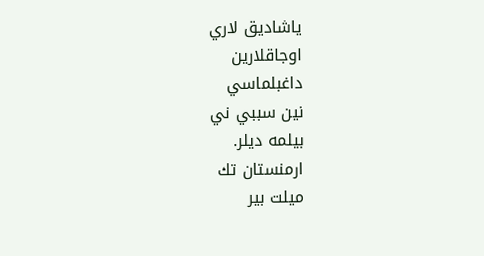ياشاديق لاري
اوجاقلارين
داغبلماسي
نين سببي ني
بيلمه ديلر.
ارمنستان تك
ميلت بير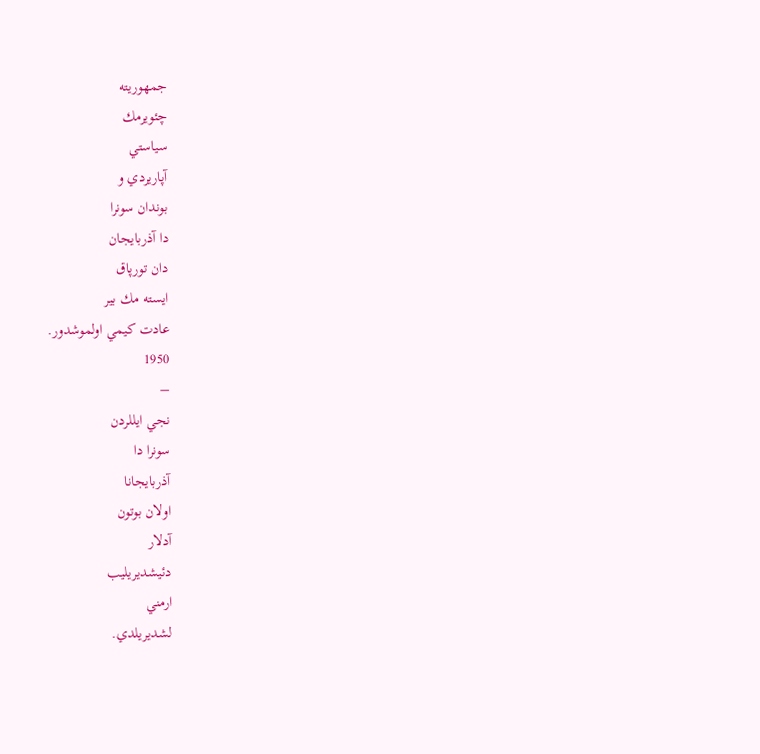جمهوريته
چئويرمك
سياستي
آپاريردي و
بوندان سونرا
دا آذربايجان
دان تورپاق
ايسته مك بير
عادت كيمي اولموشدور.
1950
–
نجي ايللردن
سونرا دا
آذربايجانا
اولان بوتون
آدلار
دئيشديريليب
ارمني
لشديريلدي.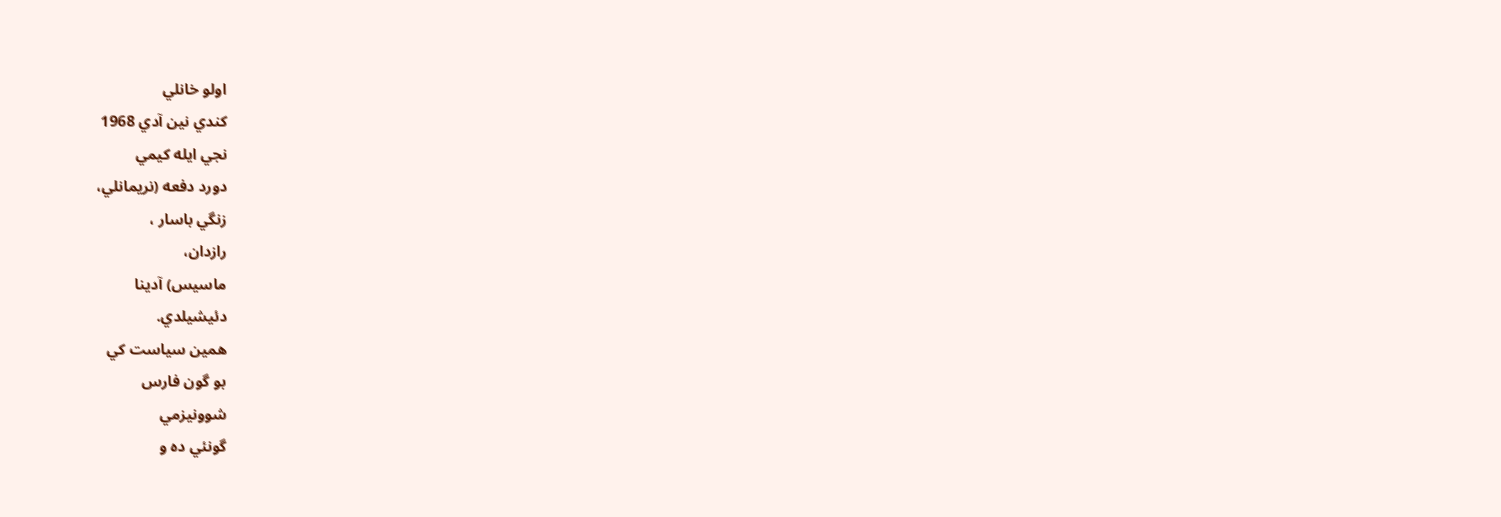اولو خانلي
كندي نين آدي 1968
نجي ايله كيمي
دورد دفعه (نريمانلي،
زنگي باسار ،
رازدان،
ماسيس) آدينا
دئيشيلدي.
همين سياست كي
بو گون فارس
شوونيزمي
گونئي ده و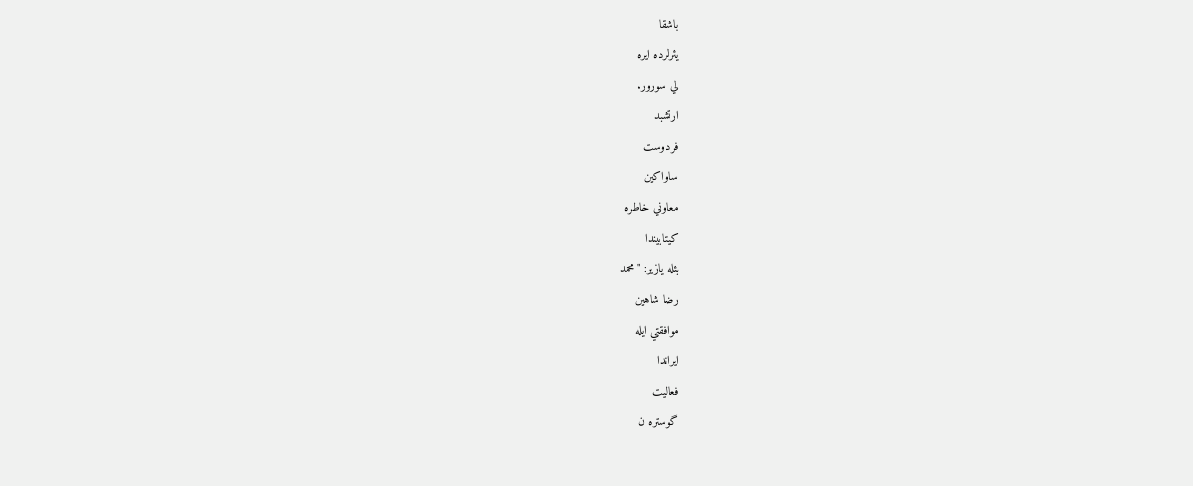باشقا
يئرلرده ايره
لي سورور.
ارتشبد
فردوست
ساواكين
معاوني خاطره
كيتابيندا
بئله يازير: "محمد
رضا شاهين
موافقتي ايله
ايراندا
فعاليت
گوستره ن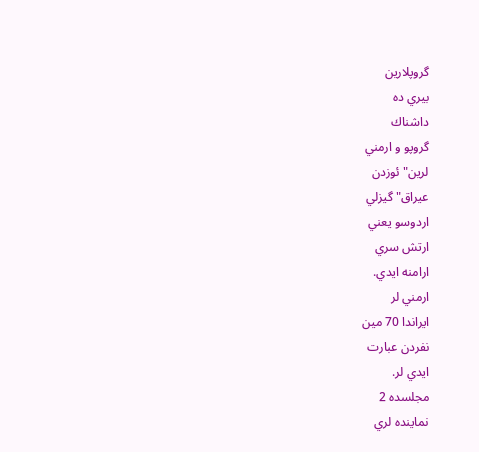گروپلارين
بيري ده
داشناك
گروپو و ارمني
لرين" ئوزدن
عيراق" گيزلي
اردوسو يعني
ارتش سري
ارامنه ايدي.
ارمني لر
ايراندا 70 مين
نفردن عبارت
ايدي لر.
مجلسده 2
نماينده لري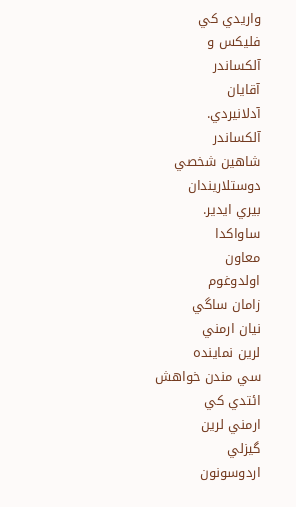واريدي كي
فليكس و
آلكساندر
آقايان
آدلانيردي.
آلكساندر
شاهين شخصي
دوستلاريندان
بيري ايدير.
ساواكدا
معاون
اولدوغوم
زامان ساگي
نيان ارمني
لرين نماينده
سي مندن خواهش
ائتدي كي
ارمني لرين
گيزلي
اردوسونون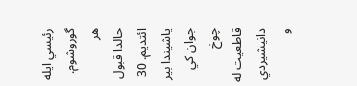رئيسي ايله
گوروشوم. هر
حالدا قبول
ائتديم. 30
ياشيندا بير
جوان كي چوخ
قاطعيت له
دانيشيردي و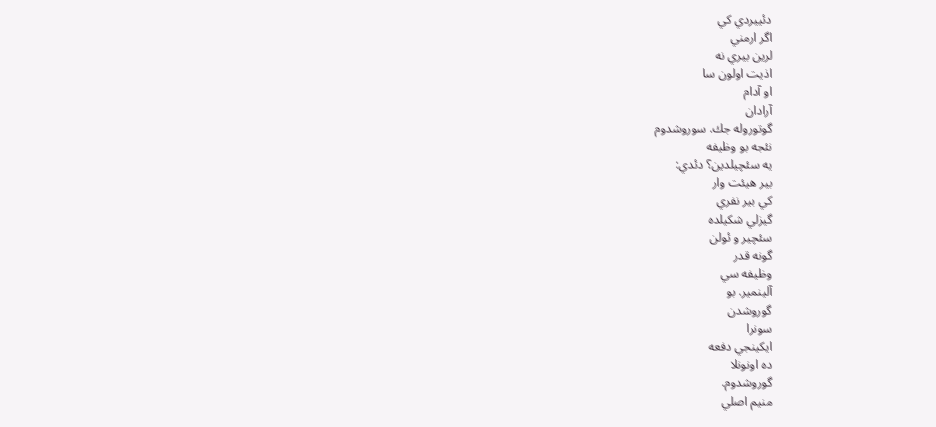دئييردي كي
اگر ارمني
لرين بيري نه
اذيت اولون سا
او آدام
آرادان
گوتوروله جك. سوروشدوم
نئجه بو وظيفه
يه سئچيلدين؟ دئدي:
بير هيئت وار
كي بير نفري
گيزلي شكيلده
سئچير و ئولن
گونه قدر
وظيفه سي
آلينمير. بو
گوروشدن
سونرا
ايكينجي دفعه
ده اونونلا
گوروشدوم.
منيم اصلي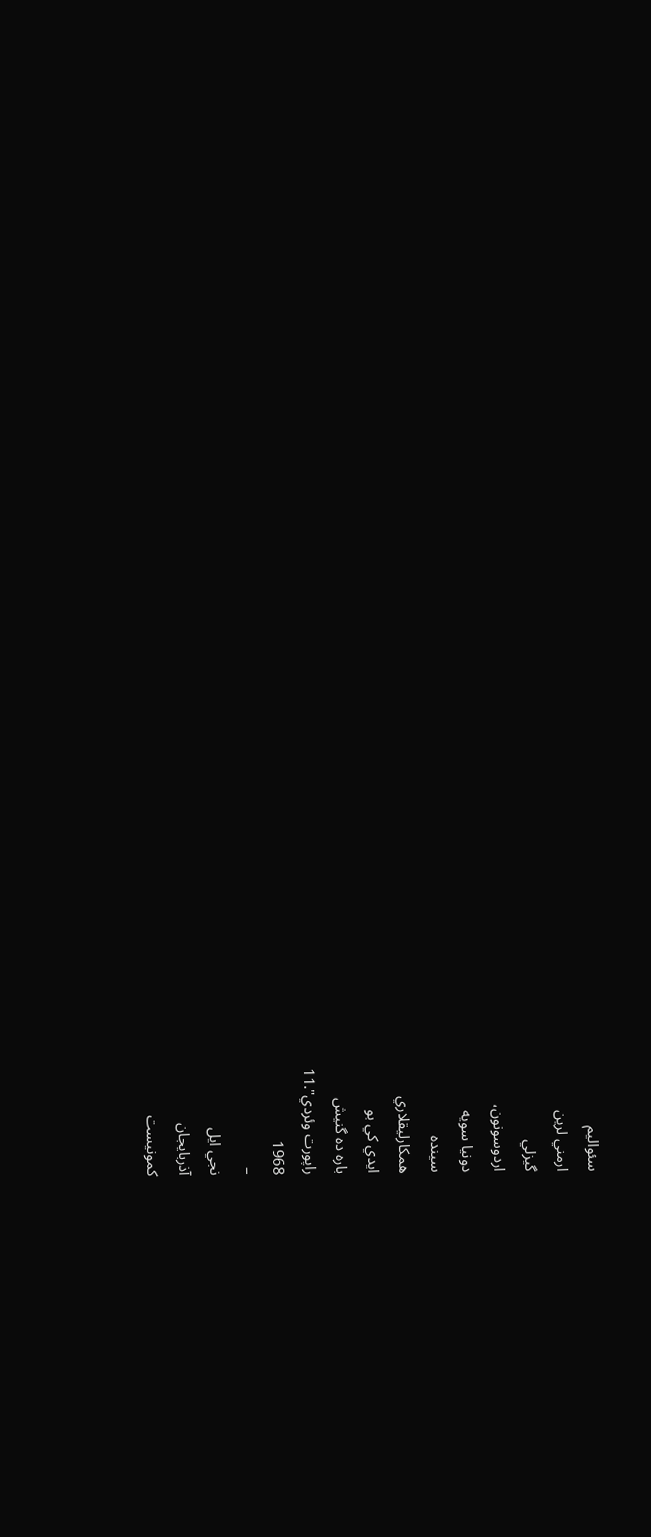سئواليم
ارمني لرين
گيزلي
اردوسونون،
دونيا سويه
سينده
همكارليقلاري
ايدي كي بو
باره ده گنيش
راپورت وئردي".11
1968
–
نجي ايل
آذربايجان
كمونيست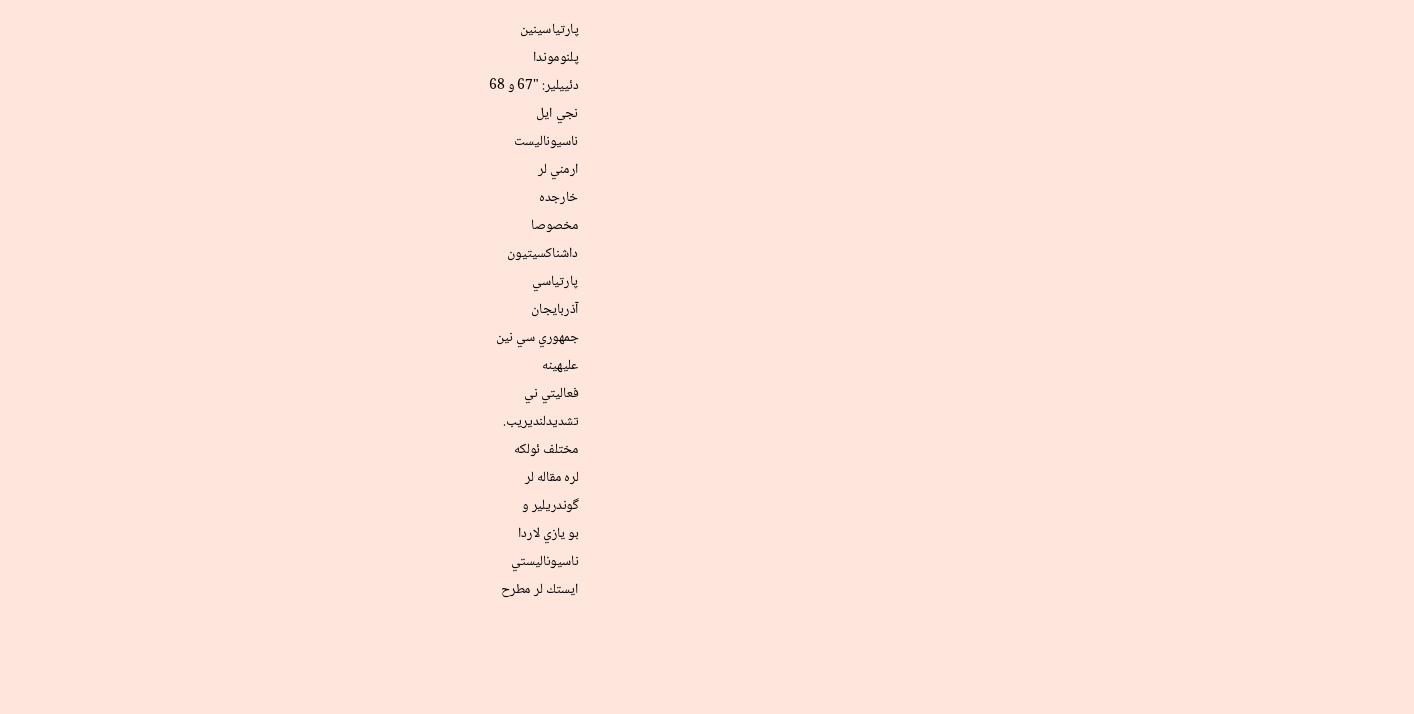پارتياسينين
پلنوموندا
دئييلير: "67 و 68
نجي ايل
ناسيوناليست
ارمني لر
خارجده
مخصوصا
داشناكسيتيون
پارتياسي
آذربايجان
جمهوري سي نين
عليهينه
فعاليتي ني
تشديدلنديريب.
مختلف ئولكه
لره مقاله لر
گوندريلير و
بو يازي لاردا
ناسيوناليستي
ايستك لر مطرح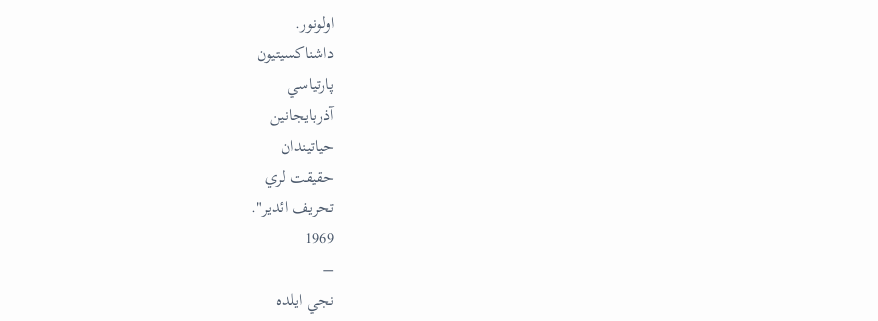اولونور.
داشناكسيتيون
پارتياسي
آذربايجانين
حياتيندان
حقيقت لري
تحريف ائدير".
1969
–
نجي ايلده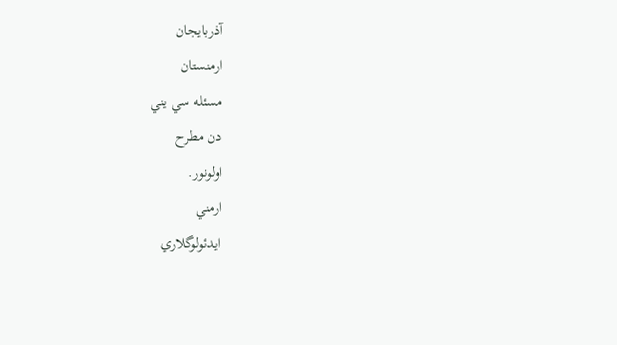آذربايجان
ارمنستان
مسئله سي يني
دن مطرح
اولونور.
ارمني
ايدئولوگلاري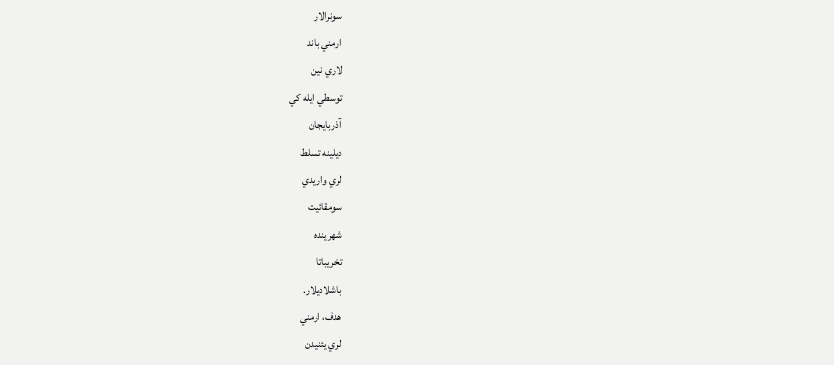سونرالار
ارمني باند
لاري نين
توسطي ايله كي
آذربايجان
ديلينه تسلط
لري واريدي
سومقائيت
شهرينده
تخريباتا
باشلاديلار.
هدف، ارمني
لري يئنيدن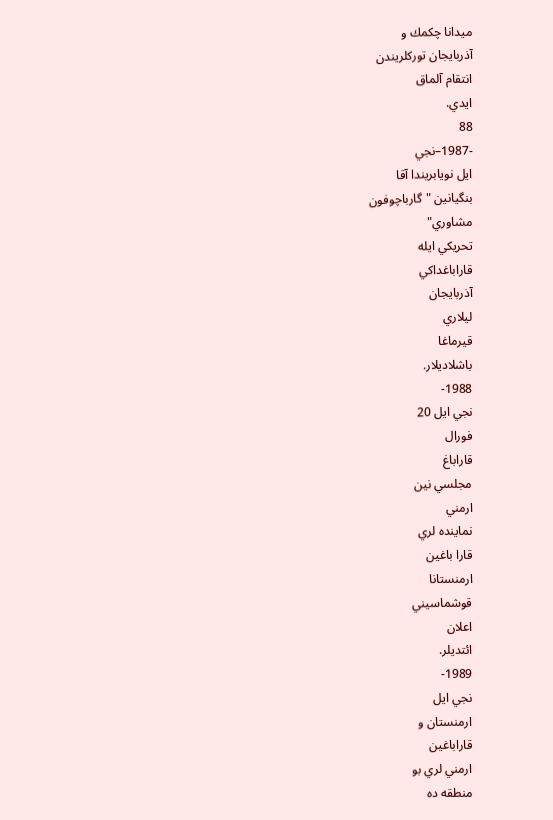ميدانا چكمك و
آذربايجان تورکلريندن
انتقام آلماق
ايدي.
88
-1987–نجي
ايل نويابريندا آقا
بنگيانين "گارباچوفون
مشاوري"
تحريكي ايله
قاراباغداكي
آذربايجان
ليلاري
قيرماغا
باشلاديلار.
1988-
نجي ايل 20
فورال
قاراباغ
مجلسي نين
ارمني
نماينده لري
قارا باغين
ارمنستانا
قوشماسيني
اعلان
ائتديلر.
1989-
نجي ايل
ارمنستان و
قاراباغين
ارمني لري بو
منطقه ده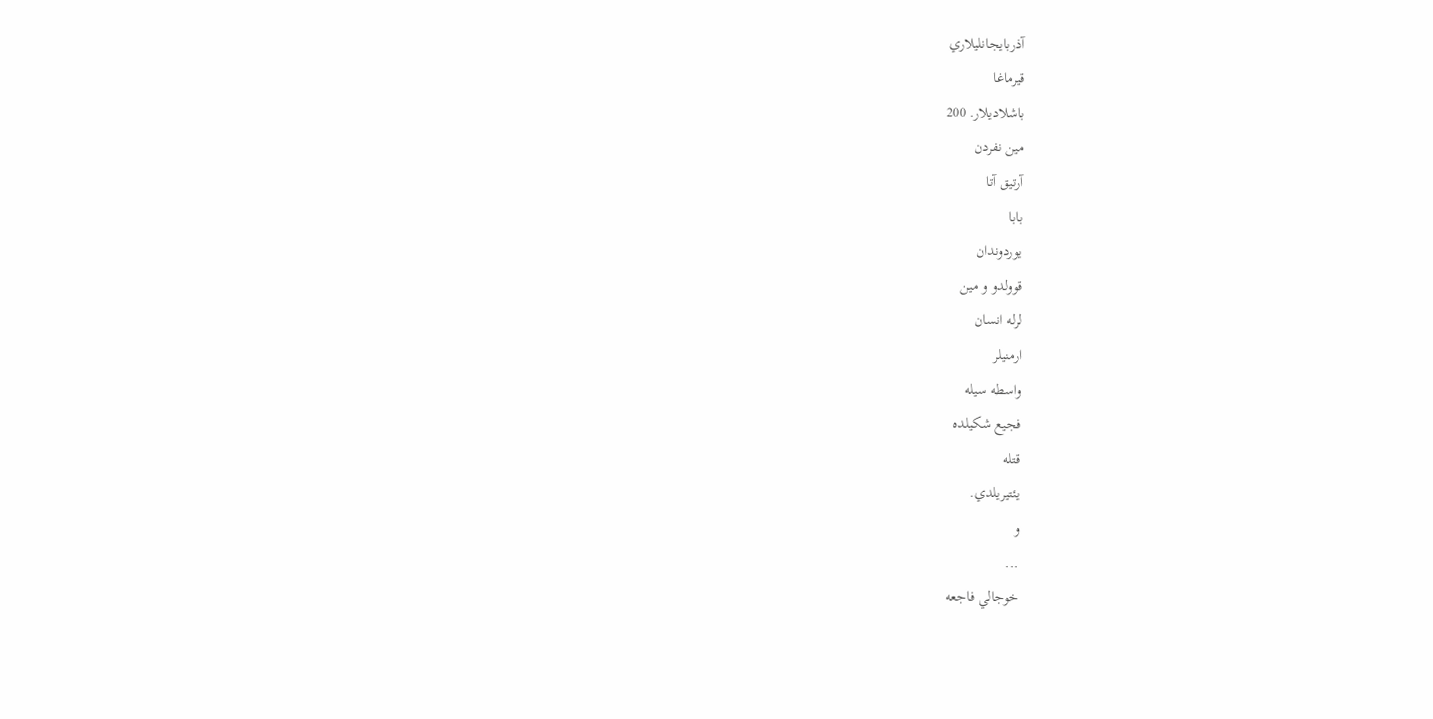آذربايجانليلاري
قيرماغا
باشلاديلار. 200
مين نفردن
آرتيق آتا
بابا
يوردوندان
قوولدو و مين
لرله انسان
ارمنيلر
واسطه سيله
فجيع شكيلده
قتله
يئتيريلدي.
و
...
خوجالي فاجعه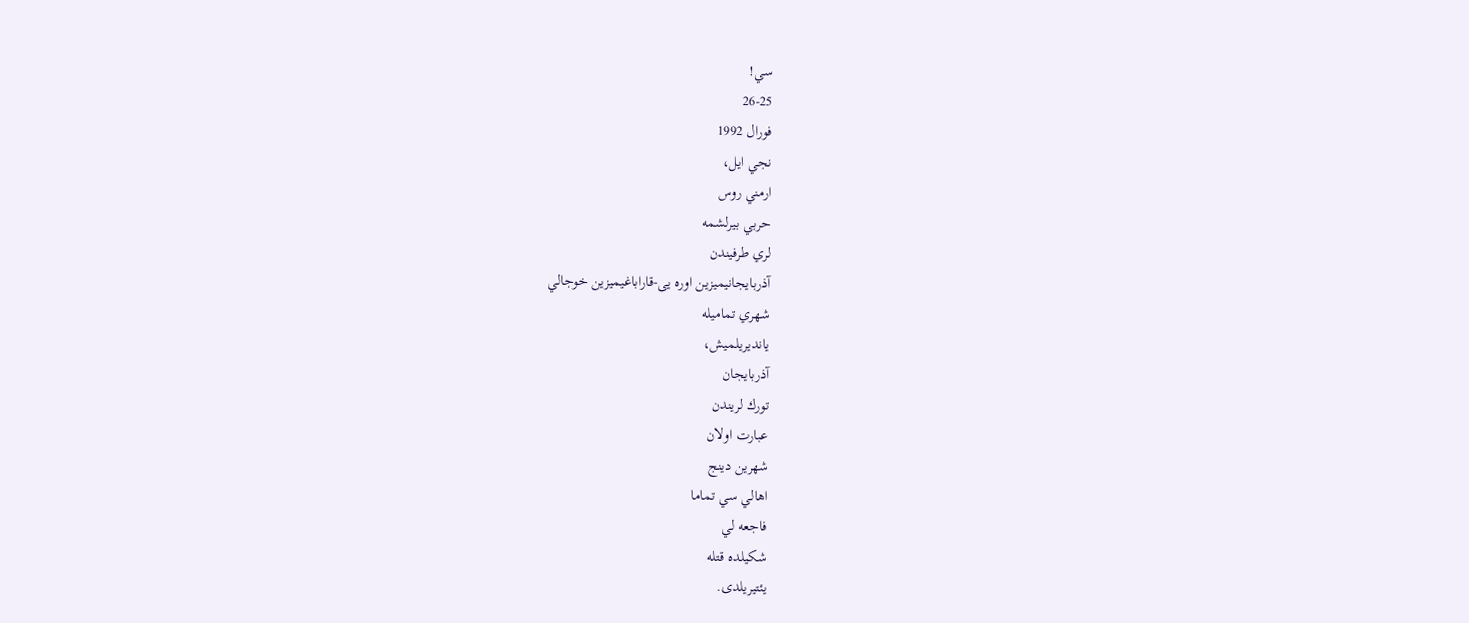سي!
26-25
فورال 1992
نجي ايل،
ارمني روس
حربي بيرلشمه
لري طرفيندن
آذربايجانيميزين اوره يی-قاراباغيميزين خوجالي
شهري تماميله
يانديريلميش،
آذربايجان
تورك لريندن
عبارت اولان
شهرين دينج
اهالي سي تماما
فاجعه لي
شكيلده قتله
يئتيريلدی.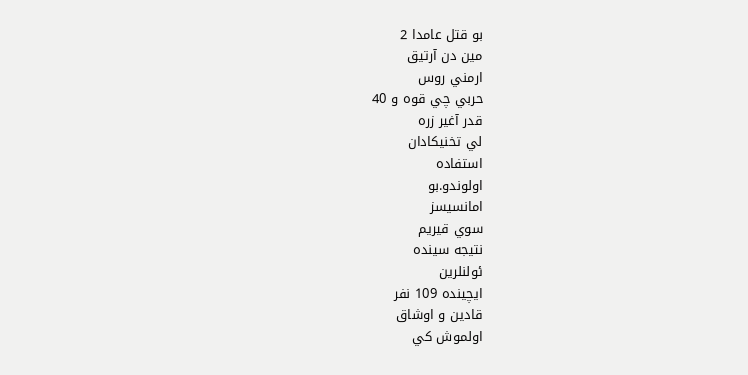بو قتل عامدا 2
مين دن آرتيق
ارمني روس
حربي چي قوه و 40
قدر آغير زره
لي تخنيكادان
استفاده
اولوندو.بو
امانسيسز
سوي قيريم
نتيجه سينده
ئولنلرين
ايچينده 109 نفر
قادين و اوشاق
اولموش كي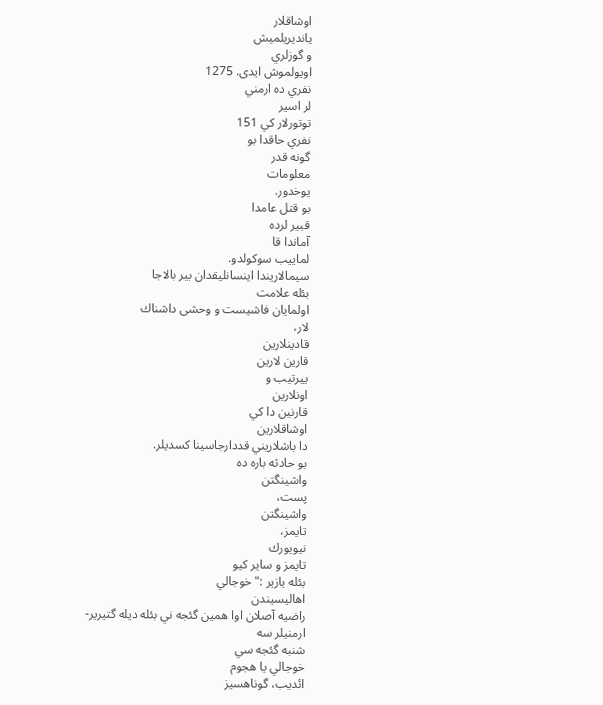اوشاقلار
يانديريلميش
و گوزلري
اويولموش ايدی. 1275
نفري ده ارمني
لر اسير
توتورلار كي 151
نفري حاقدا بو
گونه قدر
معلومات
يوخدور.
بو قتل عامدا
قبير لرده
آماندا قا
لماييب سوكولدو.
سيمالاريندا اينسانليقدان بير بالاجا
بئله علامت
اولمايان فاشيست و وحشی داشناك
لار،
قادينلارين
قارين لارين
ييرتيب و
اونلارين
قارنين دا كي
اوشاقلارين
دا باشلاريني قددارجاسينا کسديلر.
بو حادثه باره ده
واشينگتن
پست،
واشينگتن
تايمز،
نيويورك
تايمز و ساير کيو
بئله يازير :"خوجالي
اهاليسيندن
راضيه آصلان اوا همين گئجه ني بئله ديله گتيرير-
ارمنيلر سه
شنبه گئجه سي
خوجالي يا هجوم
ائديب، گوناهسيز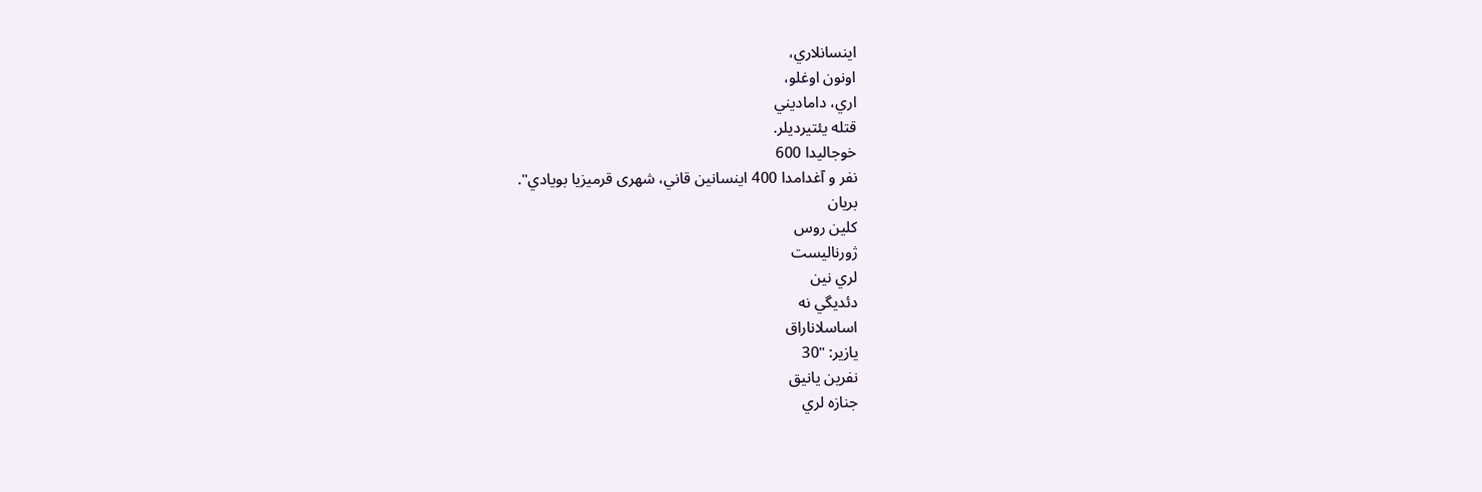اينسانلاري،
اونون اوغلو،
اري، داماديني
قتله يئتيرديلر.
خوجاليدا 600
نفر و آغدامدا 400 اينسانين قاني، شهری قرميزيا بويادي".
بريان
كلين روس
ژورناليست
لري نين
دئديگي نه
اساسلاناراق
يازير: "30
نفرين يانيق
جنازه لري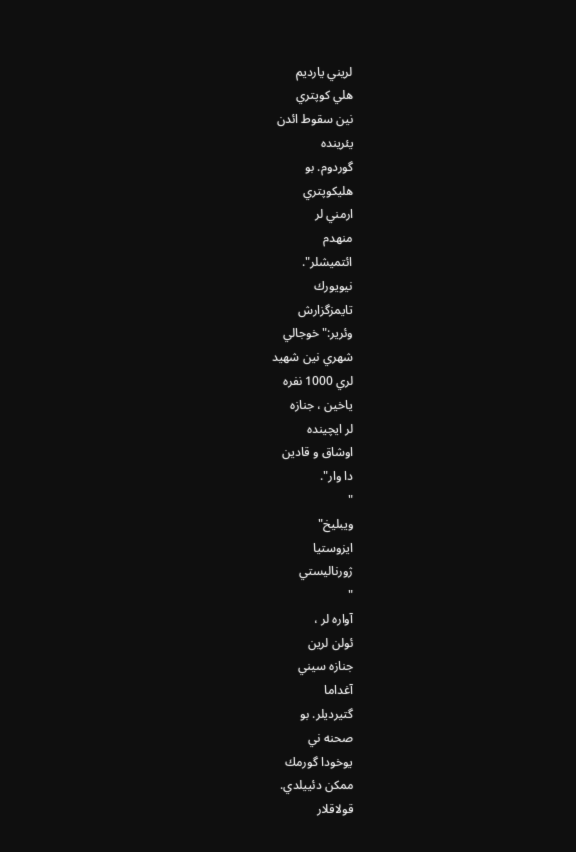لريني يارديم
هلي كوپتري
نين سقوط ائدن
يئرينده
گوردوم. بو
هليكوپتري
ارمني لر
منهدم
ائتميشلر".
نيويورك
تايمزگزارش
وئرير:"خوجالي
شهري نين شهيد
لري 1000 نفره
ياخين ، جنازه
لر ايچينده
اوشاق و قادين
دا وار".
"
ويبليخ"
ايزوستيا
ژورناليستي
"
آواره لر ،
ئولن لرين
جنازه سيني
آغداما
گتيرديلر. بو
صحنه ني
يوخودا گورمك
ممكن دئييلدي.
قولاقلار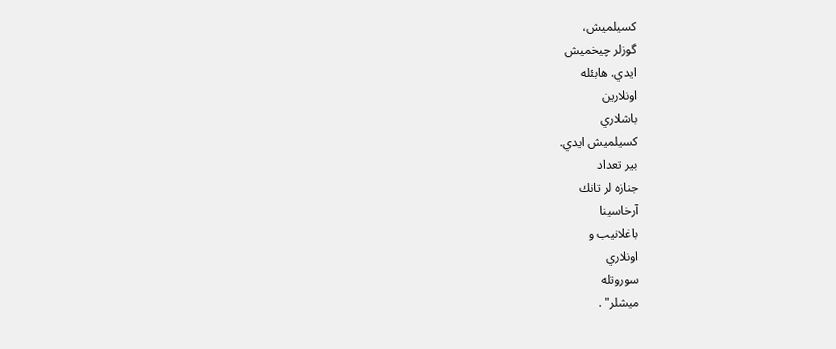كسيلميش،
گوزلر چيخميش
ايدي. هابئله
اونلارين
باشلاري
كسيلميش ايدي.
بير تعداد
جنازه لر تانك
آرخاسينا
باغلانيب و
اونلاري
سوروتله
ميشلر" .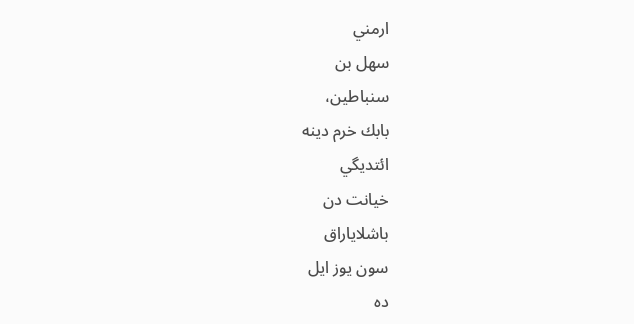ارمني
سهل بن
سنباطين،
بابك خرم دينه
ائتديگي
خيانت دن
باشلاياراق
سون يوز ايل
ده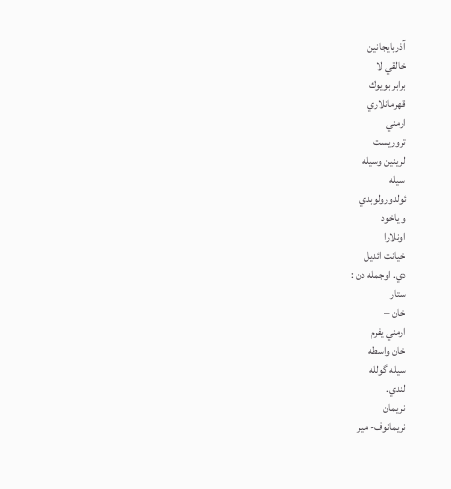آذربايجانين
خالقي لا
برابر بويوك
قهرمانلاري
ارمني
تروريست
لرينين وسيله
سيله
ئولدورولوبدي
و ياخود
اونلارا
خيانت ائديل
دي. اوجمله دن :
ستار
خان –
ارمني يفرم
خان واسطه
سيله گولله
لندي.
نريمان
نريمانوف- مير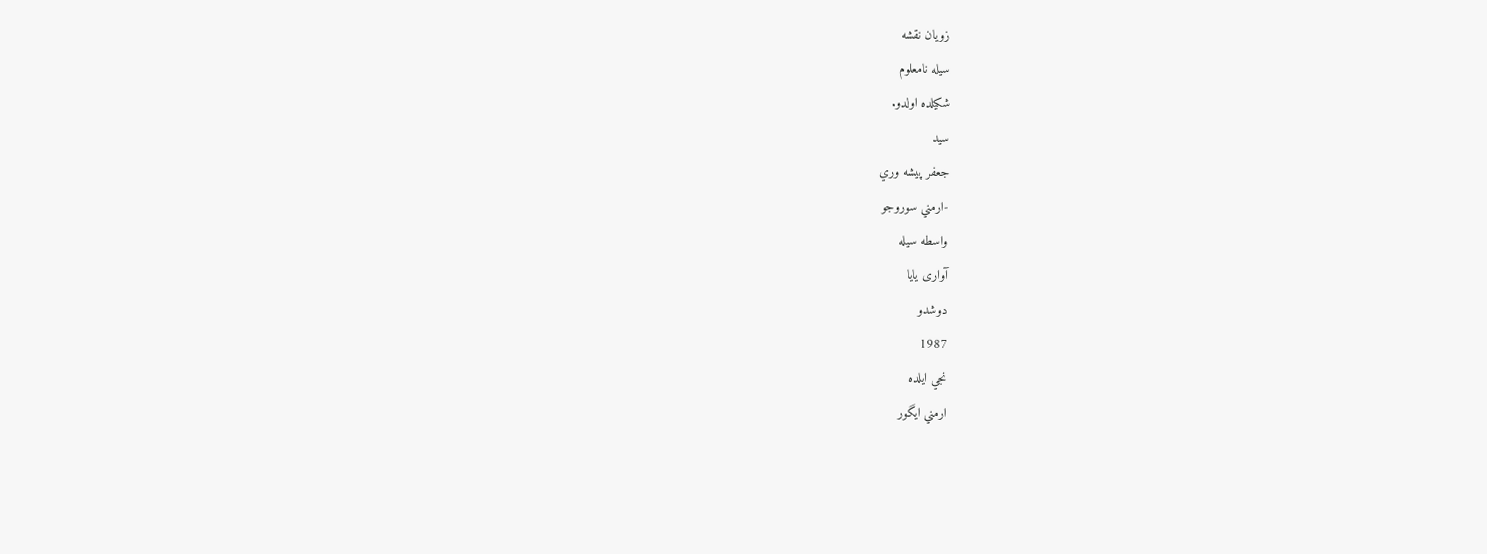زويان نقشه
سيله نامعلوم
شكيلده اولدو.
سيد
جعفر پيشه وري
-ارمني سوروجو
واسطه سيله
آواری يايا
دوشدو
1987
نجي ايلده
ارمني ايگور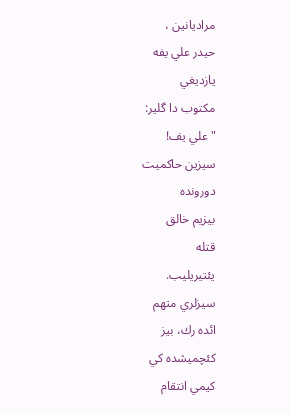مراديانين ،
حيدر علي يفه
يازديغي
مكتوب دا گلير:
"علي يف!
سيزين حاكميت
دورونده
بيزيم خالق
قتله
يئتيريليب.
سيزلري متهم
ائده رك، بيز
كئچميشده كي
كيمي انتقام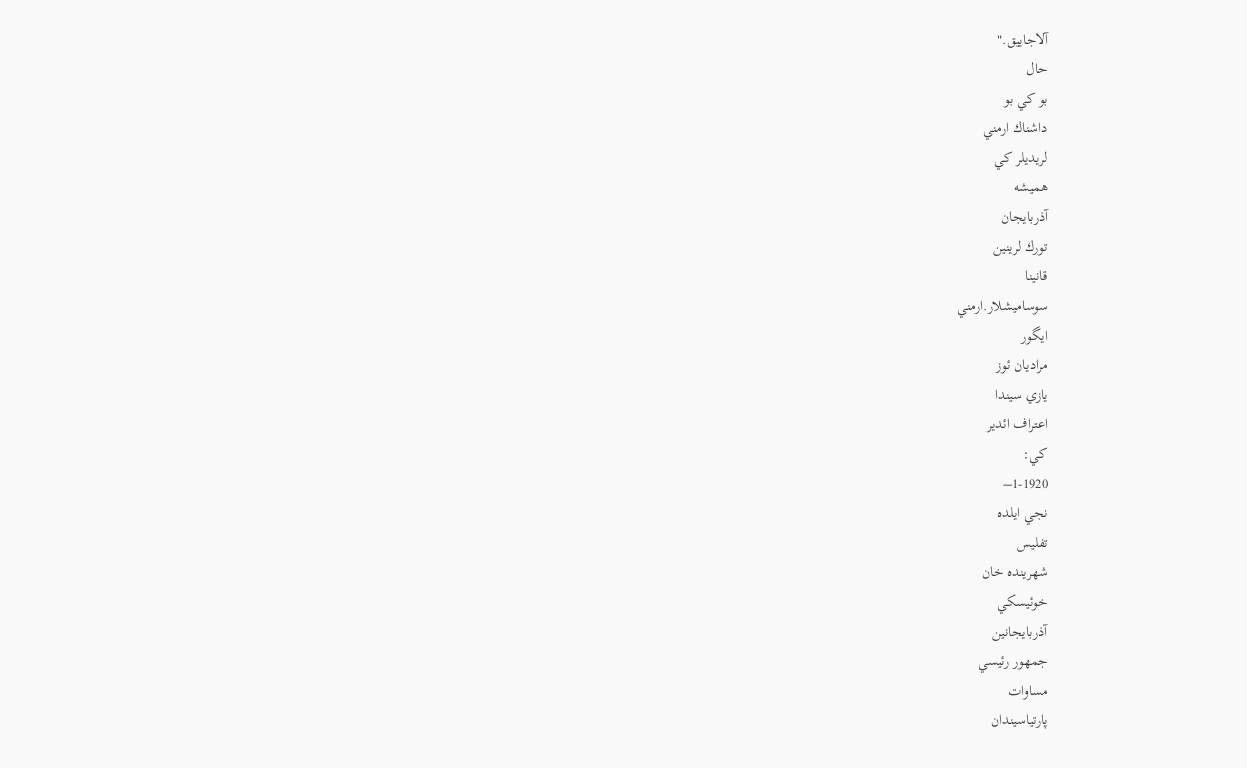آلاجاييق."
حال
بو كي بو
داشناك ارمني
لريديلر كي
هميشه
آذربايجان
تورك لرينين
قانينا
سوساميشلار.ارمني
ايگور
مراديان ئوز
يازي سيندا
اعتراف ائدير
كي:
1-1920–
نجي ايلده
تفليس
شهرينده خان
خوئيسكي
آذربايجانين
جمهور رئيسي
مساوات
پارتياسيندان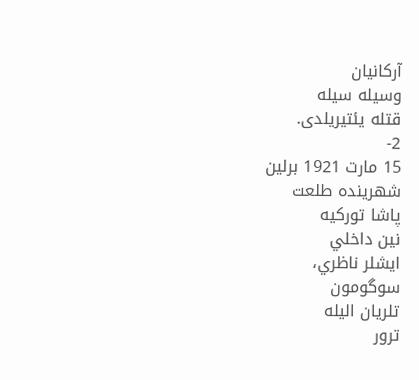آركانيان
وسيله سيله
قتله يئتيريلدی.
2-
15 مارت 1921 برلين
شهرينده طلعت
پاشا توركيه
نين داخلي
ايشلر ناظري،
سوگومون
تلريان اليله
ترور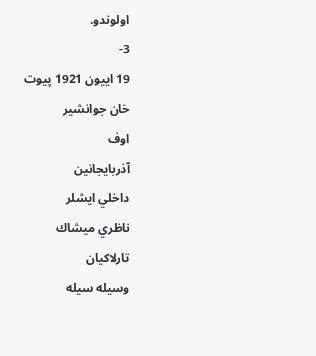اولوندو.
3-
19 اييون 1921 پيوت
خان جوانشير
اوف
آذربايجانين
داخلي ايشلر
ناظري ميشاك
تارلاكيان
وسيله سيله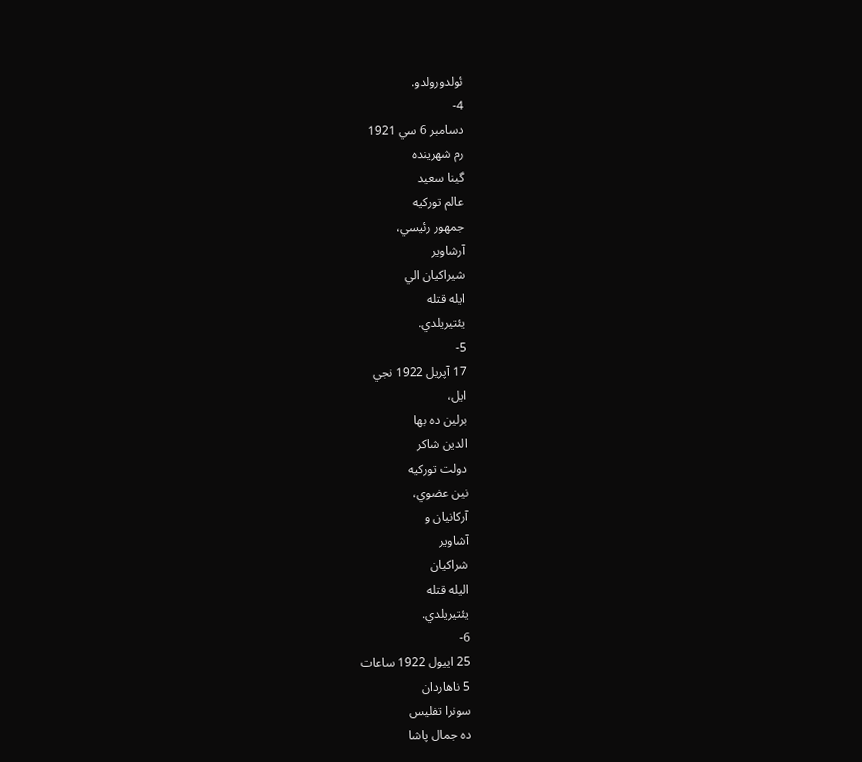ئولدورولدو.
4-
دسامبر 6 سي 1921
رم شهرينده
گينا سعيد
عالم توركيه
جمهور رئيسي،
آرشاوير
شيراكيان الي
ايله قتله
يئتيريلدي.
5-
17 آپريل 1922 نجي
ايل،
برلين ده بها
الدين شاكر
دولت توركيه
نين عضوي،
آركانيان و
آشاوير
شراكيان
اليله قتله
يئتيريلدي.
6-
25 اييول 1922 ساعات
5 ناهاردان
سونرا تفليس
ده جمال پاشا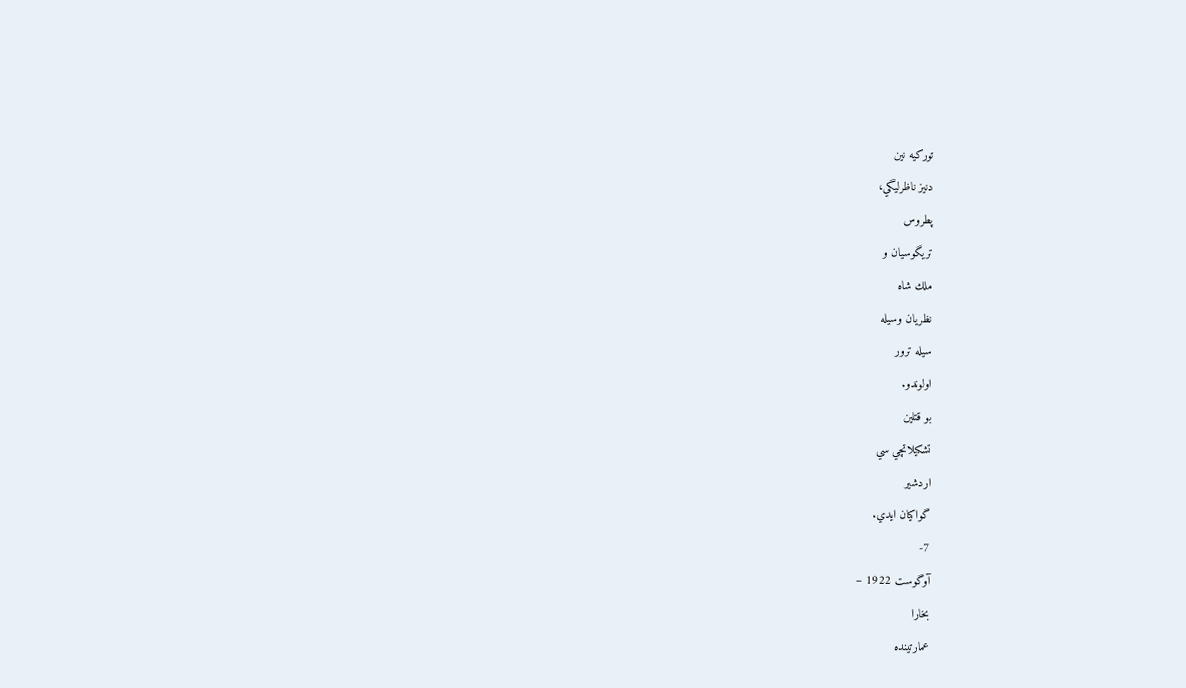توركيه نين
دنيز ناظرليگي،
پطروس
تريگوسيان و
ملك شاه
نظريان وسيله
سيله ترور
اولوندو.
بو قتلين
تشكيلاتچي سي
اردشير
گواكيان ايدي.
7-
آوگوست 1922 –
بخارا
عمارتينده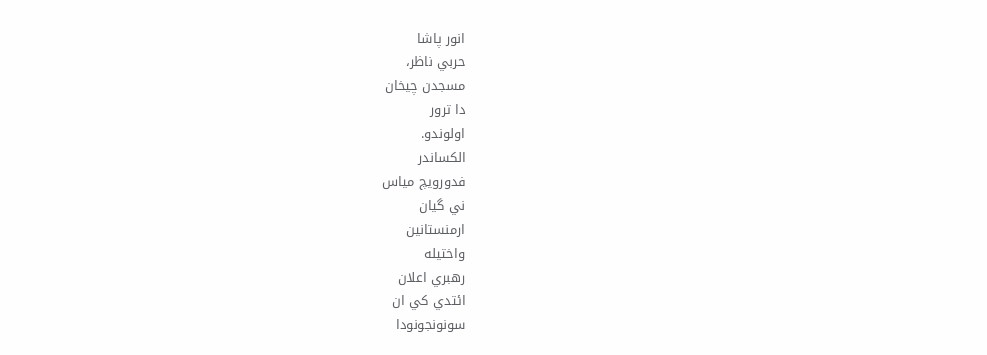انور پاشا
حربي ناظر،
مسجدن چيخان
دا ترور
اولوندو.
الكساندر
فدورويچ مياس
ني گيان
ارمنستانين
واختيله
رهبري اعلان
ائتدي كي ان
سونونجونودا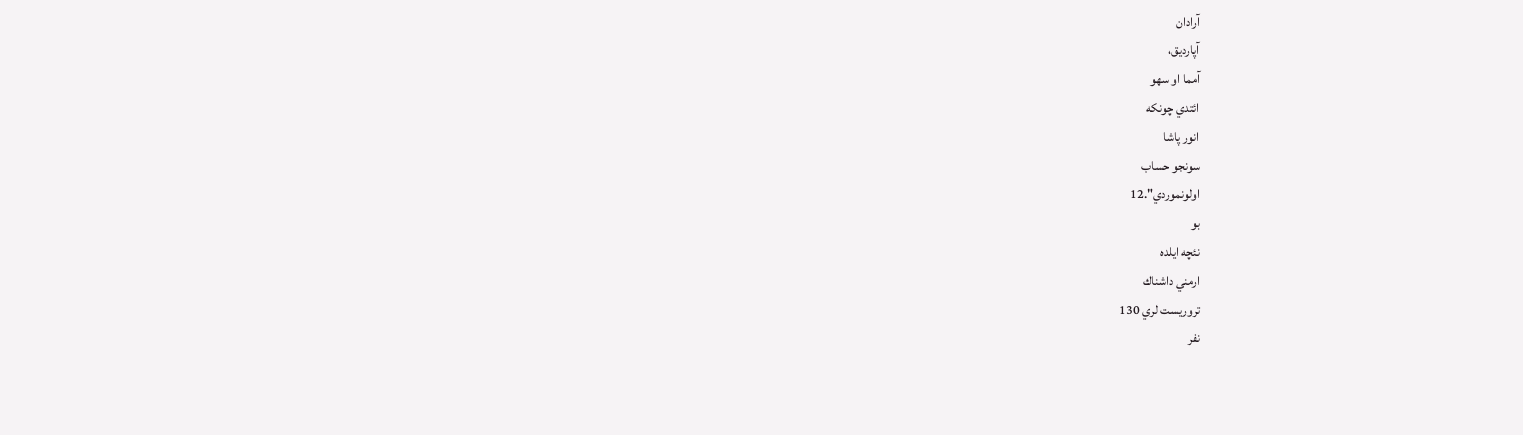آرادان
آپارديق،
آمما او سهو
ائتدي چونكه
انور پاشا
سونجو حساب
اولونموردي".12
بو
نئچه ايلده
ارمني داشناك
تروريست لري 130
نفر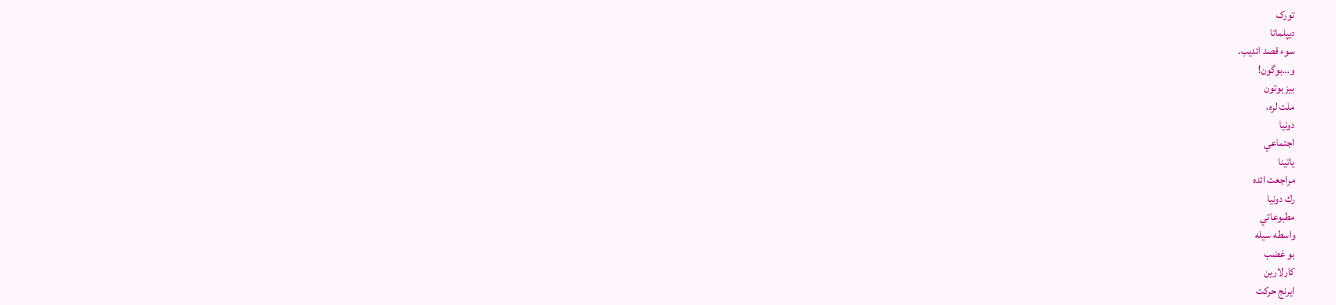تورک
ديپلماتا
سوء قصد ائديب.
و…بوگون!
بيز بوتون
ملت لره،
دونيا
اجتماعي
ياتينا
مراجعت ائده
رك دونيا
مطبوعاتي
واسطه سيله
بو غضب
كارلارين
ايرنج حركت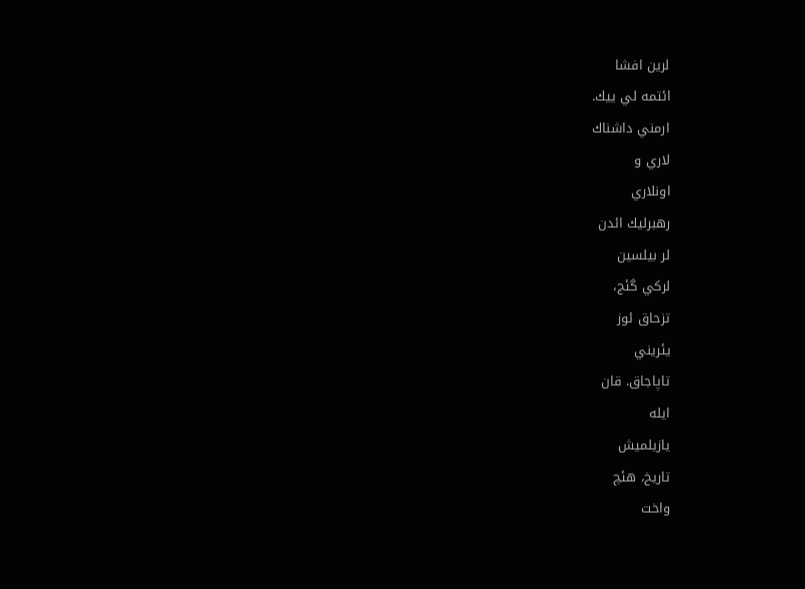لرين افشا
ائتمه لي ييك.
ارمني داشناك
لاري و
اونلاري
رهبرليك ائدن
لر بيلسين
لركي گئج،
تزحاق ئوز
يئريني
تاپاجاق. قان
ايله
يازيلميش
تاريخ، هئچ
واخت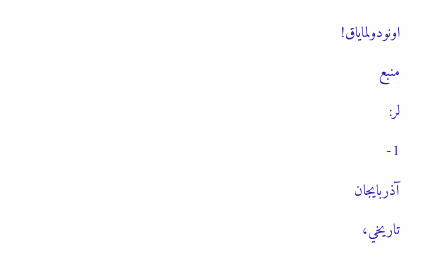اونودولماياق!
منبع
لر:
1-
آذربايجان
تاريخي،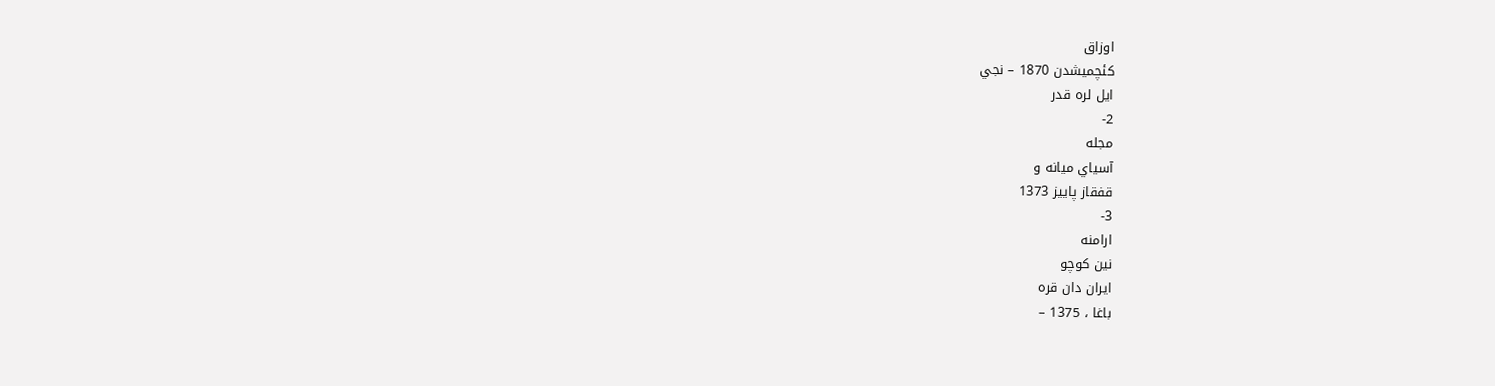اوزاق
كئچميشدن 1870 – نجي
ايل لره قدر
2-
مجله
آسياي ميانه و
قفقاز پاييز 1373
3-
ارامنه
نين كوچو
ايران دان قره
باغا ، 1375 –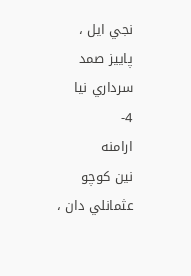نجي ايل ،
پاييز صمد
سرداري نيا
4-
ارامنه
نين كوچو
عثمانلي دان ،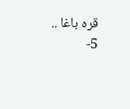قره باغا ..
5-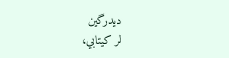ديدرگين
لر كيتابي،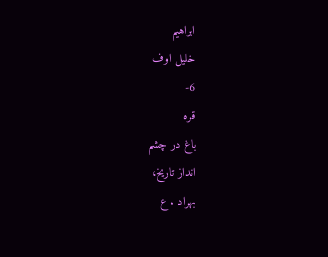ابراهيم
خليل اوف
6-
قره
باغ در چشم
انداز تاريخ،
بهراد . ع